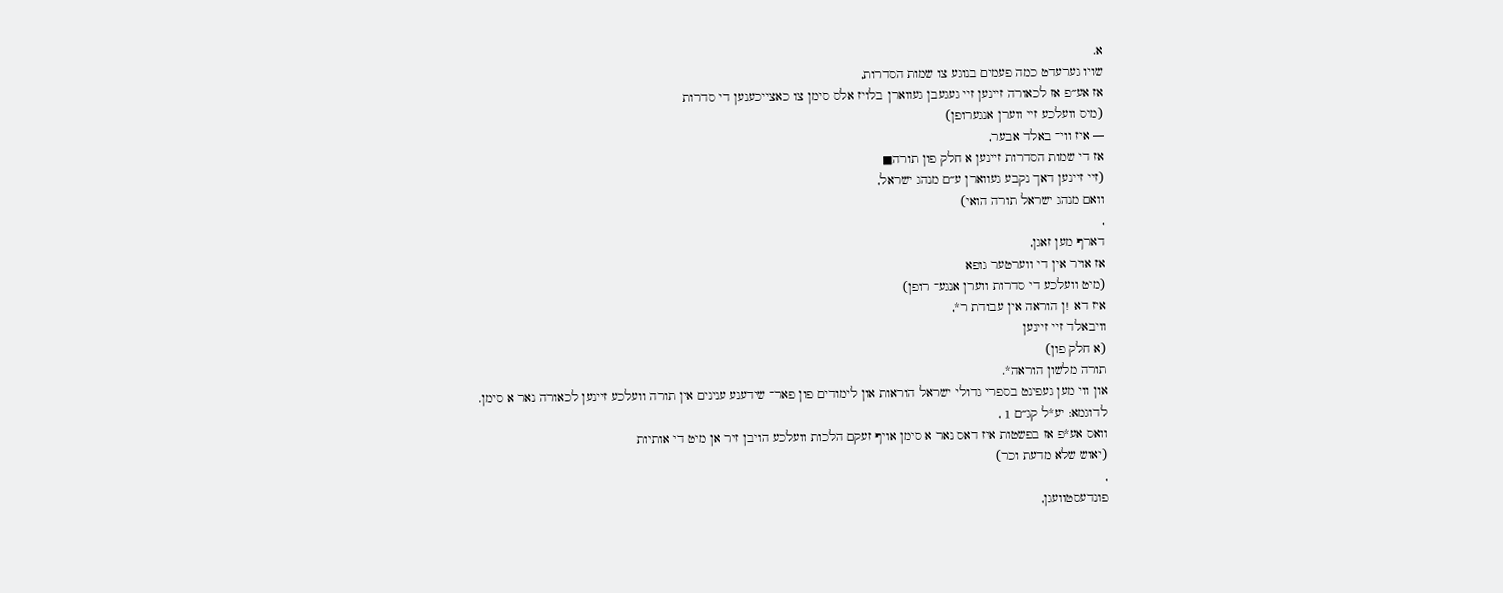א.
שויו גערעדט כמה פעמים בנוגע צו שמות הסדרות,
אז אע״פ אז לכאורה זיינען זיי געגעבן געווארן בלויז אלס סימן צו כאצייכענען די סדרות
(מיס וועלכע זיי ווערן אנגערופן)
— איז ווי־ באלד אבער,
אז די שמות הסדרות זיינען א חלק פון תורה■
(זיי זיינען דאך נקבע געווארן ע״ם מנהג ישראל,
וואם מנהג ישראל תורה הואי)
,
דארף מען זאגן,
אז אויר אין די ווערטער גופא
(מיט וועלכע די סדרות ווערן אנגע־ רופן)
איז דא !ן הוראה אין עבודת ר*,
וויבאלד זיי זיינען
(א חלק פון)
תורה מלשון הוראה*.
און ווי מען געפינט בספרי גדולי ישראל הוראות און לימודים פון פאר־ שידענע ענינים אין תורה וועלכע זיינען לכאורה נאר א סימן.
לדוגמא: יע*ל קג״ם 1 ,
וואס אע*פ אז בפשטות איז דאס נאר א סימן אויף זעקם הלכות וועלכע הויבן זיר אן מיט די אותיות
(יאוש שלא מדעת וכר)
,
פונדעסטוועגן,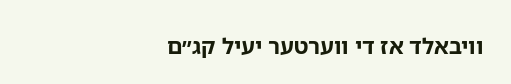וויבאלד אז די ווערטער יעיל קג״ם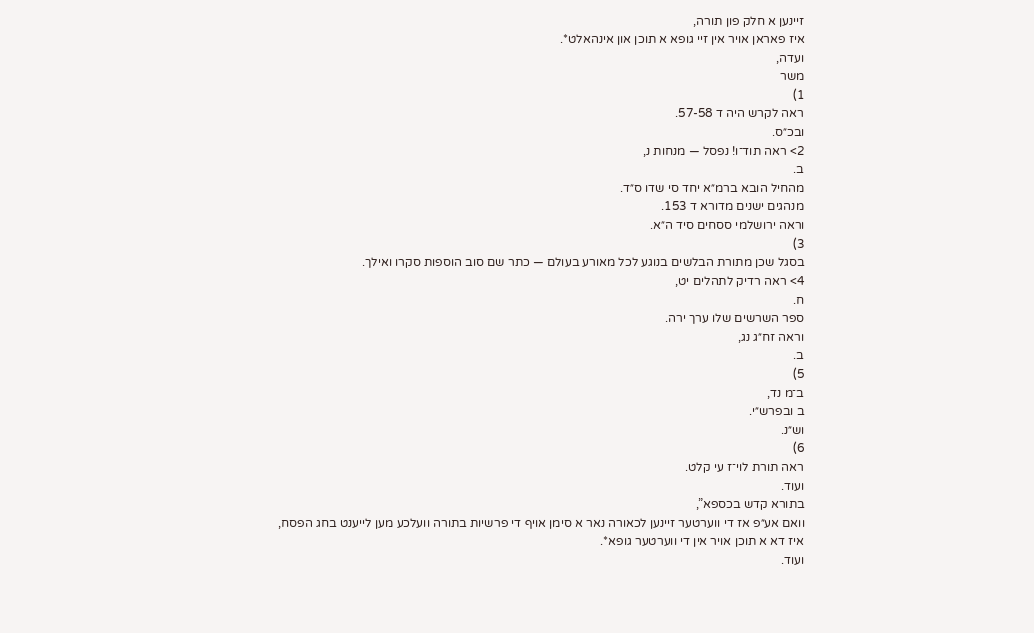זיינען א חלק פון תורה,
איז פאראן אויר אין זיי גופא א תוכן און אינהאלט*.
ועדה,
משר
1)
ראה לקרש היה ד 57-58.
ובכ״ס.
2> ראה תוד־ו! נפסל — מנחות נ,
ב.
מהחיל הובא ברמ״א יחד סי שדו ס״ד.
מנהגים ישנים מדורא ד 153.
וראה ירושלמי ססחים סיד ה״א.
3)
בסגל שכן מתורת הבלשים בנוגע לכל מאורע בעולם — כתר שם סוב הוספות סקרו ואילך.
4> ראה רדיק לתהלים יט,
ח.
ספר השרשים שלו ערך ירה.
וראה זח״ג נג,
ב.
5)
ב־מ נד,
ב ובפרש״י.
וש״נ.
6)
ראה תורת לוי־ז עי קלט.
ועוד.
בתורא קדש בכספא”,
וואם אע״פ אז די ווערטער זיינען לכאורה נאר א סימן אויף די פרשיות בתורה וועלכע מען לייענט בחג הפסח,
איז דא א תוכן אויר אין די ווערטער גופא*.
ועוד.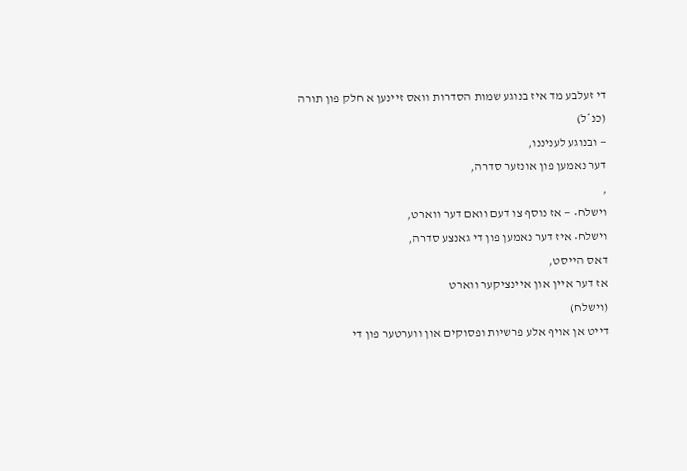די זעלבע מד איז בנוגע שמות הסדרות וואס זיינען א חלק פון תורה
(כנ*ל)
— ובנוגע לעניננו,
דער נאמען פון אונזער סדרה,
,
וישלח• — אז נוסף צו דעם וואם דער ווארט,
וישלח• איז דער נאמען פון די גאנצע סדרה,
דאס הייסט,
אז דער איין און איינציקער ווארט
(וישלח)
דייט אן אויף אלע פרשיות ופסוקים און ווערטער פון די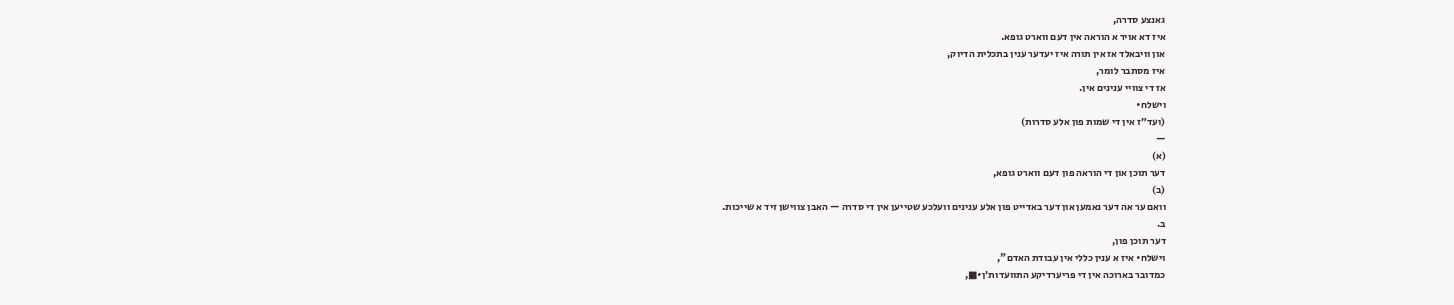גאנצע סדרה,
איז דא אויר א הוראה אין דעם ווארט גופא.
און וויבאלד אז אין תורה איז יעדער ענין בתכלית הדיוק,
איז מסתבר לומר,
אז די צוויי ענינים אין.
וישלח•
(ועד״ז אין די שמות פון אלע סדרות)
—
(א)
דער תוכן און די הוראה פון דעם ווארט גופא,
(ב)
וואם ער אה דער נאמען און דער באדייט פון אלע ענינים וועלכע שטייען אין די סדרה — האבן צווישן זיד א שייכות.
ב.
דער תוכן פון,
וישלח• איז א ענין כללי אין עבודת האדם",
כמדובר בארוכה אין די פריערדיקע התוועדות׳ן•■,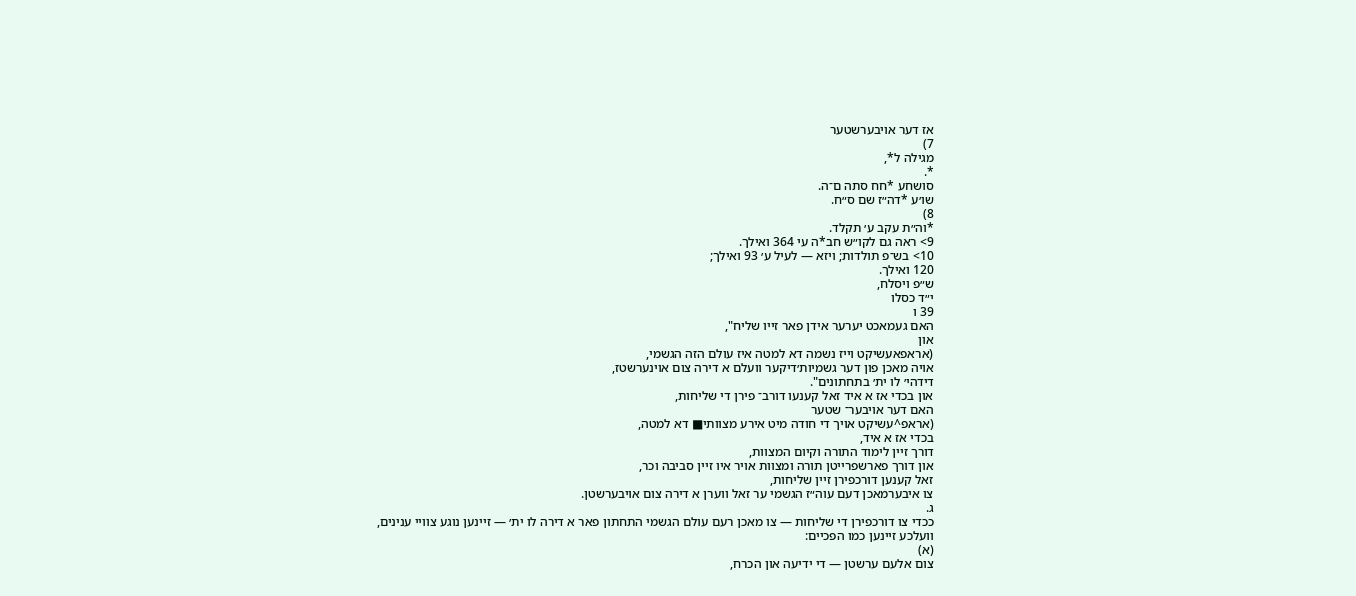אז דער אויבערשטער
7)
מגילה ל*,
*.
סושחע *חח סתה ם־ה.
שו׳ע *דה״ז שם ס״ח.
8)
*וה״ת עקב ע׳ תקלד.
9> ראה גם לקו״ש חב*ה עי 364 ואילך.
10> בש־פ תולדות; ויזא — לעיל ע׳ 93 ואילך;
120 ואילך.
ש״פ ויסלח,
י״ד כסלו
39 ו
האם געמאכט יערער אידן פאר זייו שליח",
און
(אראפאעשיקט וייז נשמה דא למטה איז עולם הזה הגשמי,
אויה מאכן פון דער גשמיות׳דיקער וועלם א דירה צום אוינערשטז,
דידהי׳ לו ית׳ בתחתונים".
און בכדי אז א איד זאל קענעו דורב־ פירן די שליחות,
האם דער אויבער־ שטער
(אראפ^עשיקט אויך די חודה מיט אירע מצוותי■ דא למטה,
בכדי אז א איד,
דורך זיין לימוד התורה וקיום המצוות,
און דורך פארשפרייטן תורה ומצוות אויר איו זיין סביבה וכר,
זאל קענען דורכפירן זיין שליחות,
צו איבערמאכן דעם עוה״ז הגשמי ער זאל ווערן א דירה צום אויבערשטן.
ג.
ככדי צו דורכפירן די שליחות — צו מאכן רעם עולם הגשמי התחתון פאר א דירה לו ית׳ — זיינען נוגע צוויי ענינים,
וועלכע זיינען כמו הפכיים:
(א)
צום אלעם ערשטן — די ידיעה און הכרח,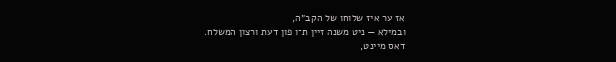אז ער איז שלוחו של הקב״ה,
ובמילא — ניט משנה זיין ת־ו פון דעת ורצון המשלח.
דאס מיינט,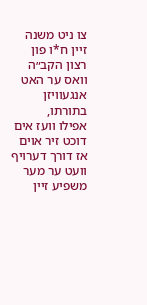צו ניט משנה זיין ח*ו פון רצון הקב״ה וואס ער האט אנגעוויזן בתורתו,
אפילו וועז אים דוכט זיר אוים אז דורך דערויף וועט ער מער משפיע זיין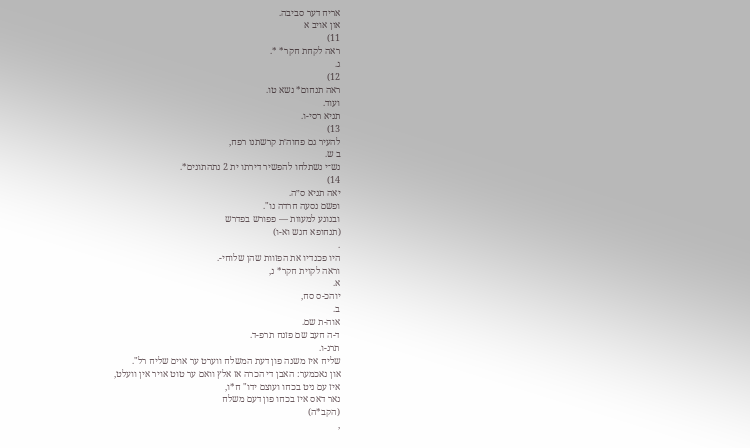אריח דער סביבה.
און אויב א
11)
ראה לקחת חקר* *.
ג.
12)
ראה תנחום* נשא טו.
ועוד.
תניא רסי-ו.
13)
להעיר גם פחוה׳ת קרשתנו רפח,
ב ש.
נש־י נשתלחו להפשיר דירתו ית 2 נתהתונים*.
14)
יאה תניא ס״ה.
ופשם נסעה חרדה נו".
ובנוגע למעוות — פפורש בפדרש
(תנחופא חגש וא-ו)
.
היו פכנדיו את הפזוות שהן שלוחי-.
וראה לקוית חקר* נ,
א.
יוהכ-ס סח,
ב.
אוה-ת שם.
ד-ה חעב שם פזנח תרפ-ד.
תרנ-ו.
שליח איז משנה פון דעת המשלח ווערט ער אוים שליח רל".
און נאכמער: האבן די הכרה אז אלץ וואם ער טוט אויר אין וועלט,
איז עם ניט בכחו ועוצם ידו" ח*ו,
נאר דאס איז בכחו פון דעם משלח
(הקב*ה)
,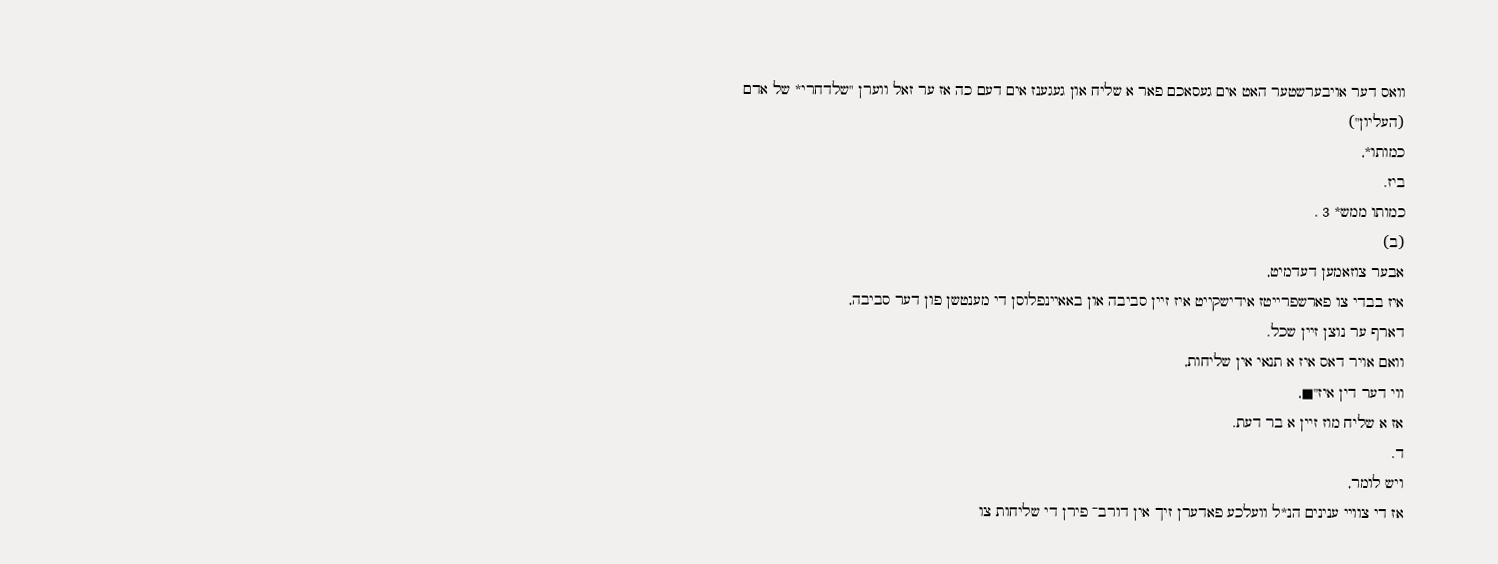וואס דער אויבערשטער האט אים געסאכם פאר א שליח און געגענז אים דעם כה אז ער זאל ווערן "שלדחרי* של אדם
(העליון")
כמותו*,
ביז.
כמותו ממש* 3 .
(ב)
אבער צוזאמען דעדמיט,
איז בבדי צו פארשפרייטז אידישקייט איז זיין סביבה און באאיינפלוסן די מענטשן פון דער סביבה,
דארף ער נוצן זיין שכל.
וואם אויר דאס איז א תנאי אין שליחות,
ווי דער דין איז"■,
אז א שליח מוז זיין א בר דעת.
ד.
ויש לומר,
אז די צוויי ענינים הנ*ל וועלכע פאדערן זיך אין דורב־ פירן די שליחות צו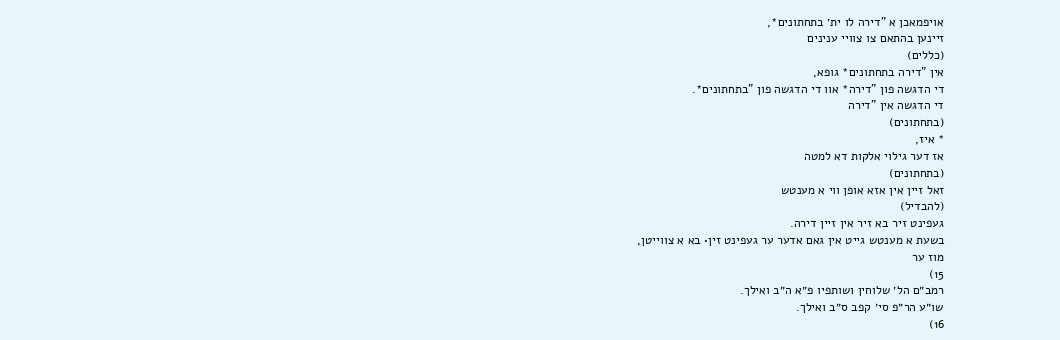אויפמאכן א "דירה לו ית׳ בתחתונים*,
זיינען בהתאם צו צוויי ענינים
(כללים)
אין "דירה בתחתונים* גופא,
די הדגשה פון "דירה* אוו די הדגשה פון "בתחתונים*.
די הדגשה אין "דירה
(בתחתונים)
* איז,
אז דער גילוי אלקות דא למטה
(בתחתונים)
זאל זיין אין אזא אופן ווי א מענטש
(להבדיל)
געפינט זיר בא זיר אין זיין דירה.
בשעת א מענטש גייט אין גאם אדער ער געפינט זין• בא א צווייטן,
מוז ער
15)
רמב״ם הל׳ שלוחין ושותפיו פ״א ה״ב ואילך.
שו״ע הר״פ סי׳ קפב ס״ב ואילך.
16)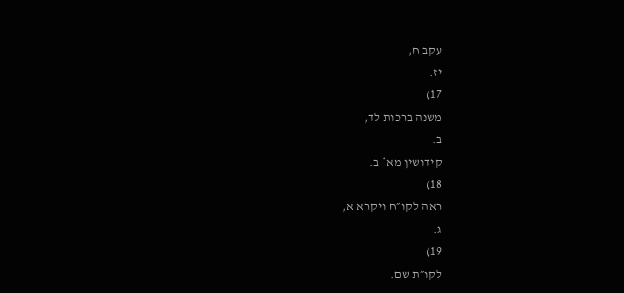עקב ח,
יז.
17)
משנה ברכות לד,
ב.
קידושין מא* ב.
18)
ראה לקו״ח ויקרא א,
ג.
19)
לקו״ת שם.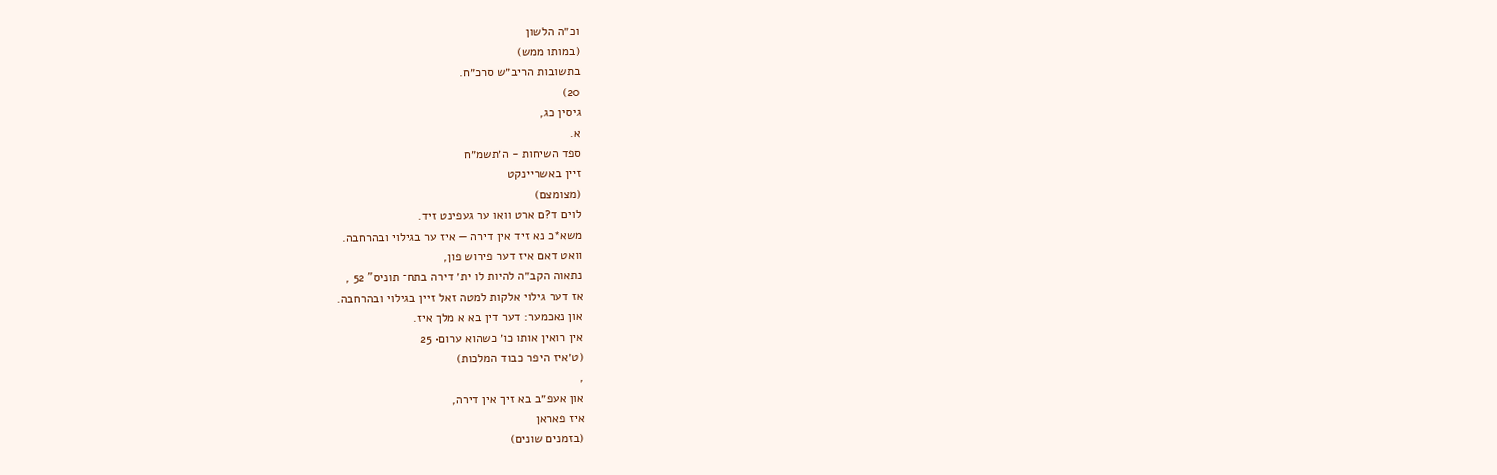וכ״ה הלשון
(במותו ממש)
בתשובות הריב״ש סרכ״ח.
20)
גיסין כג,
א.
ספד השיחות - ה׳תשמ״ח
זיין באשריינקט
(מצומצם)
לוים ד?ם ארט וואו ער געפינט זיד.
משא*כ נא זיד אין דירה — איז ער בגילוי ובהרחבה.
וואט דאם איז דער פירוש פון,
נתאוה הקב״ה להיות לו ית׳ דירה בתח־ תוניס" 52 ,
אז דער גילוי אלקות למטה זאל זיין בגילוי ובהרחבה.
און נאכמער: דער דין בא א מלך איז.
אין רואין אותו כו׳ כשהוא ערום• 25
(ט׳איז היפר כבוד המלכות)
,
און אעפ״ב בא זיך אין דירה,
איז פאראן
(בזמנים שונים)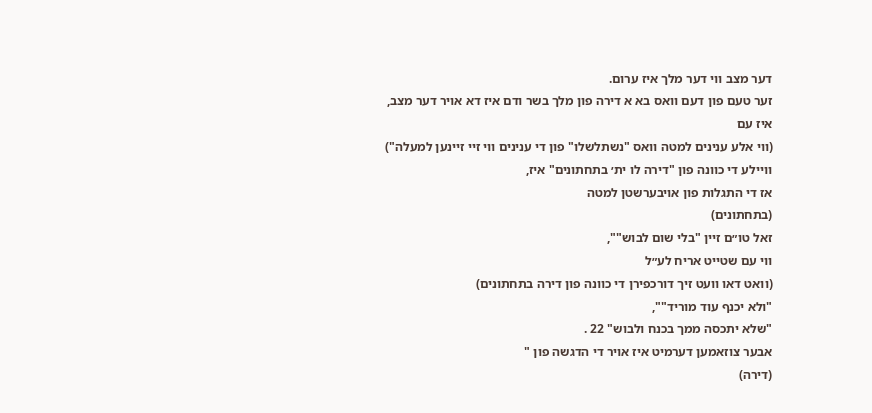דער מצב ווי דער מלך איז ערום.
זער טעם פון דעם וואס בא א דירה פון מלך בשר ודם איז דא אויר דער מצב,
איז עם
(ווי אלע ענינים למטה וואס "נשתלשלו" פון די ענינים ווי זיי זיינען למעלה")
וויילע די כוונה פון "דירה לו ית׳ בתחתונים" איז,
אז די התגלות פון אויבערשטן למטה
(בתחתונים)
זאל טו״ם זיין "בלי שום לבוש"",
ווי עם שטייט אריח לע״ל
(וואט דאו וועט זיך דורכפירן די כוונה פון דירה בתחתונים)
"ולא יכנף עוד מוריד"",
"שלא יתכסה ממך בכנח ולבוש" 22 .
אבער צוזאמען דערמיט איז אויר די הדגשה פון "
(דירה)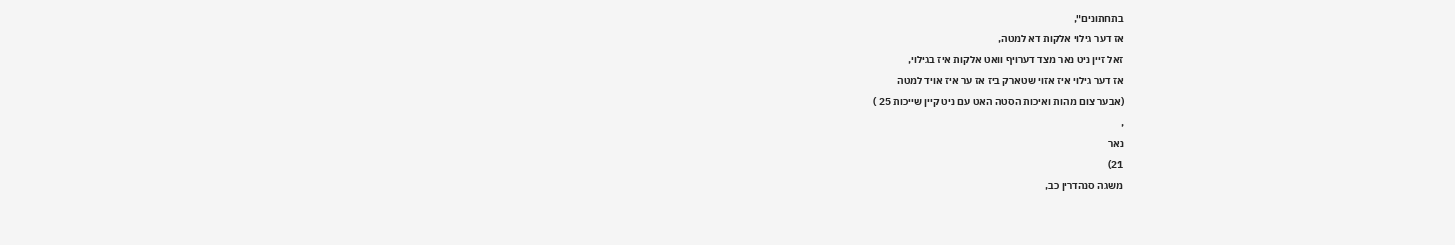בתחתונים",
אז דער גילוי אלקות דא למטה,
זאל זיין ניט נאר מצד דערויף וואט אלקות איז בגילוי,
אז דער גילוי איז אזוי שטארק ביז אז ער איז אויד למטה
(אבער צום מהות ואיכות הסטה האט עם ניט קיין שייכות 25 )
,
נאר
21)
משגה סנהדרין כב,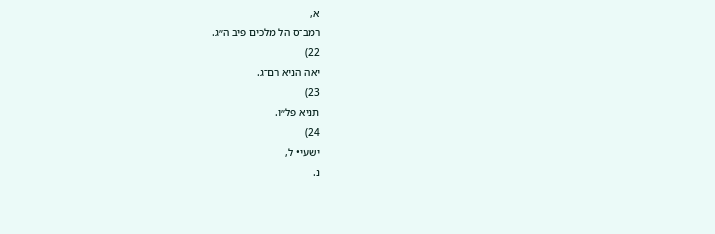א,
רמב־ס הל מלכים פיב ה״ג.
22)
יאה הניא רם־ג.
23)
תניא פל״ו.
24)
ישעי• ל,
נ.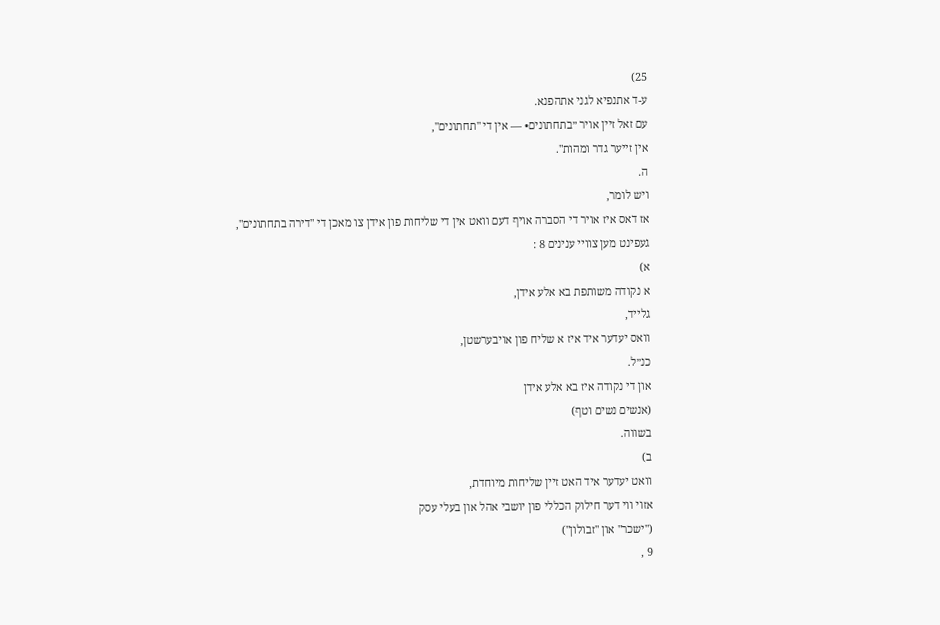25)
ע-ד אתנפיא לגני אתהפנא.
עם זאל זיין אויר ״בתחתונים• — אין די "תחתונים",
אין זייער גדר ומהות".
ה.
ויש לומר,
אז דאס איז אויר די הסברה אויף דעם וואט אין די שליחות פון אידן צו מאכן די "דירה בתחתונים",
געפינט מען צוויי ענינים 8 :
א)
א נקודה משותפת בא אלע אידן,
גלייד,
וואס יעדער איד איז א שליח פון אויבערשטן,
כנ״ל.
און די נקודה איז בא אלע אידן
(אנשים נשים וטף)
בשווה.
ב)
וואט יעדער איד האט זיין שליחות מיוחדת,
אזוי ווי דער חילוק הכללי פון יושבי אהל און בעלי עסק
("ישכר" און "זבולון")
9 ,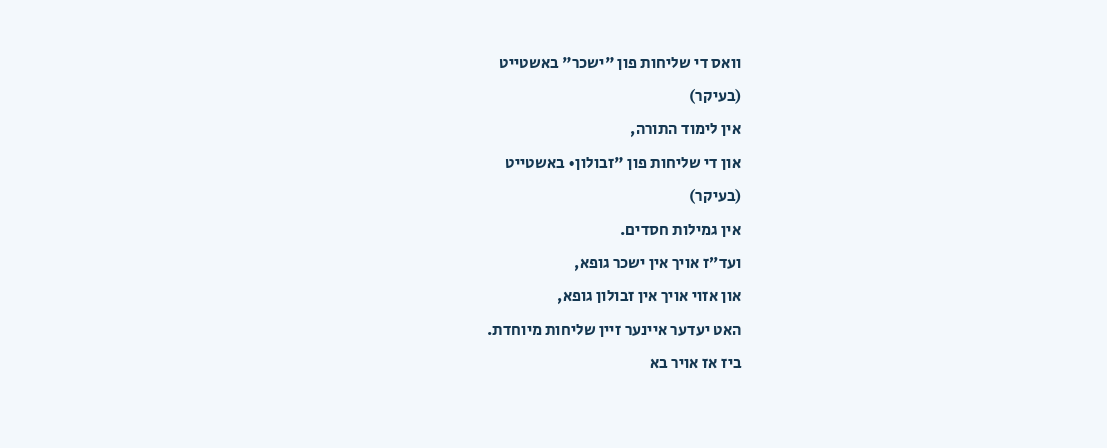וואס די שליחות פון "ישכר" באשטייט
(בעיקר)
אין לימוד התורה,
און די שליחות פון "זבולון• באשטייט
(בעיקר)
אין גמילות חסדים.
ועד״ז אויך אין ישכר גופא,
און אזוי אויך אין זבולון גופא,
האט יעדער איינער זיין שליחות מיוחדת.
ביז אז אויר בא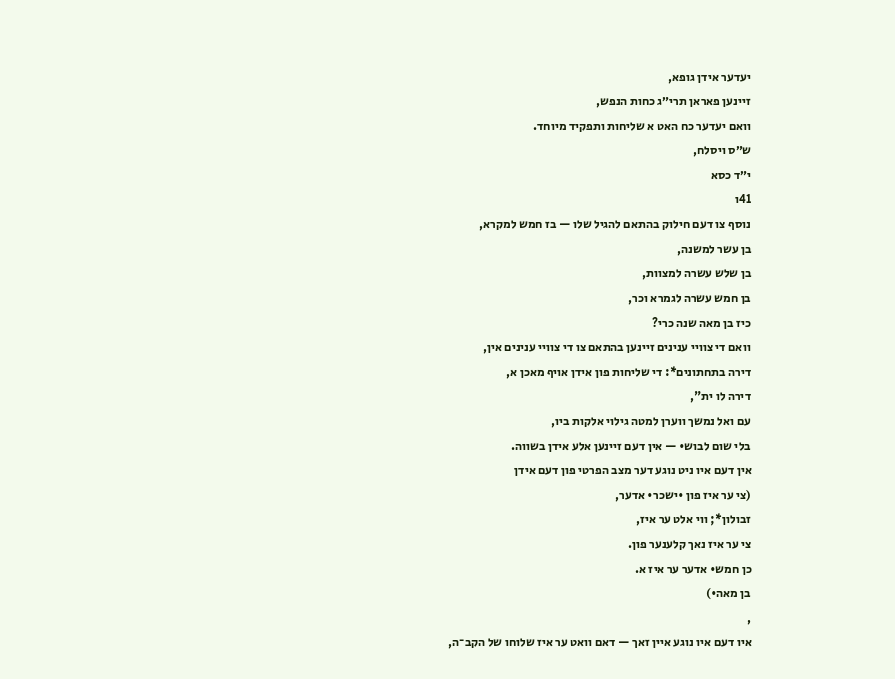יעדער אידן גופא,
זיינען פאראן תרי״ג כחות הנפש,
וואם יעדער כח האט א שליחות ותפקיד מיוחד.
ש״ס ויסלח,
י״ד כסא
41ו
נוסף צו דעם חילוק בהתאם להגיל שלו — בז חמש למקרא,
בן עשר למשנה,
בן שלש עשרה למצוות,
בן חמש עשרה לגמרא וכר,
כיז בן מאה שנה כרי?
וואם די צוויי ענינים זיינען בהתאם צו די צוויי ענינים אין,
דירה בתחתונים*: די שליחות פון אידן אויף מאכן א,
דירה לו ית",
עם ואל נמשך ווערן למטה גילוי אלקות ביו,
בלי שום לבוש• — אין דעם זיינען אלע אידן בשווה.
אין דעם איו ניט נוגע דער מצב הפרטי פון דעם אידן
(צי ער איז פון •ישכר• אדער,
זבולון*; ווי אלט ער איז,
צי ער איז נאך קלענער פון.
כן חמש• אדער ער איז א.
בן מאה•)
,
איו דעם איו נוגע איין זאך — דאם וואט ער איז שלוחו של הקב־ה,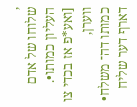,
שלוחו של אדם העליון כמותו•.
[ואע*פ אז בכדי צו ווערן,
כמותו דה־ משלח• דארף דער שליח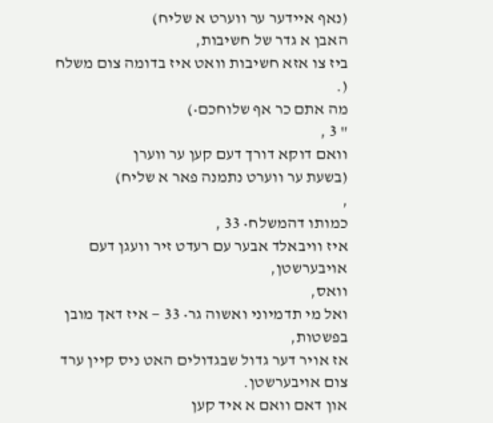(נאף איידער ער ווערט א שליח)
האבן א גדר של חשיבות,
ביז צו אזא חשיבות וואט איז בדומה צום משלח
(.
מה אתם כר אף שלוחכם•)
" 3 ,
וואם דוקא דורך דעם קען ער ווערן
(בשעת ער ווערט נתמנה פאר א שליח)
,
כמותו דהמשלח• 33 ,
איז וויבאלד אבער עם רעדט זיר וועגן דעם אויבערשטן,
וואס,
ואל מי תדמיוני ואשוה גר• 33 — איז דאך מובן בפשטות,
אז אויר דער גדול שבגדולים האט ניס קיין ערד צום אויבערשטן.
און דאם וואם א איד קען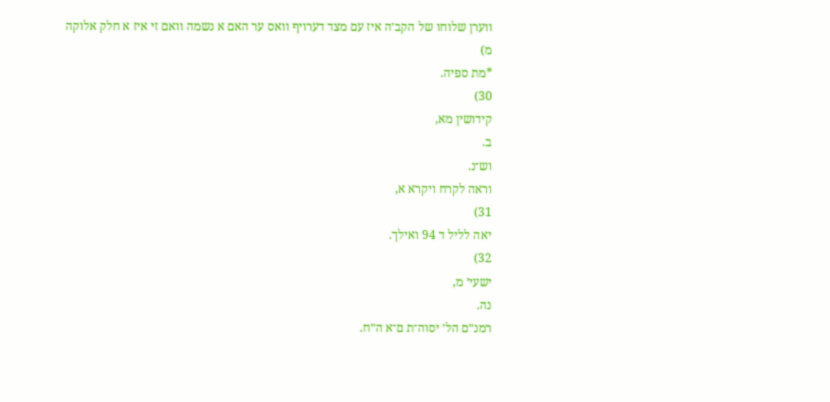ווערן שלוחו של הקב׳ה איז עם מצד דערויף וואס ער האם א נשמה וואם זי איז א חלק אלוקה
מ)
*מת ספיה.
30)
קידושין מא,
ב.
וש־נ.
וראה לקרח ויקרא א,
31)
יאה לליל ד 94 ואילך.
32)
ישעי׳ מ,
נה.
רמנ״ם הל׳ יסוה־ת ם־א ה״ח.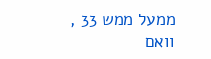ממעל ממש 33 ,
וואם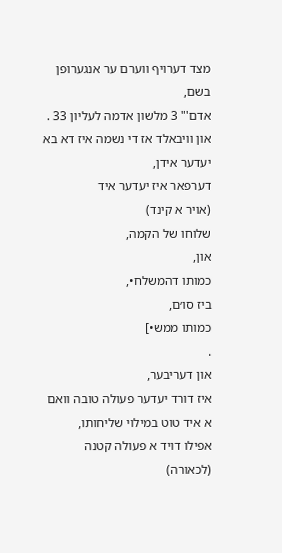מצד דערויף ווערם ער אנגערופן בשם,
אדם'" 3 מלשון אדמה לעליון 33 .
און וויבאלד אז די נשמה איז דא בא יעדער אידן,
דערפאר איז יעדער איד
(אויר א קינד)
שלוחו של הקמה,
און,
כמותו דהמשלח•,
ביז סו׳ם,
כמותו ממש•]
.
און דעריבער,
איז דורד יעדער פעולה טובה וואם א איד טוט במילוי שליחותו,
אפילו דויד א פעולה קטנה
(לכאורה)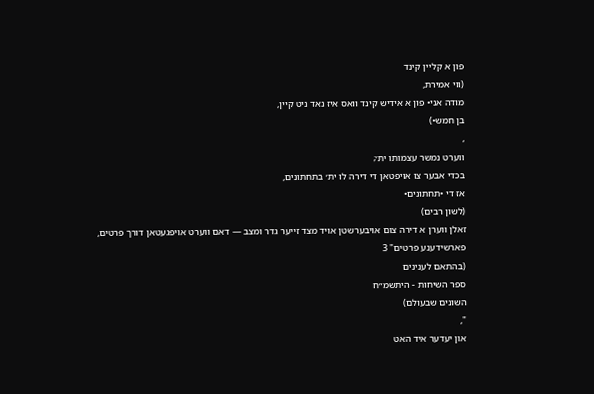פון א קליין קינד
(ווי אמירת,
מודה אני• פון א אידיש קינד וואס איז נאד ניט קיין,
בן חמש•)
,
ווערט נמשר עצמותו ית׳;
בכדי אבער צו אויפטאן די דירה לו ית׳ בתחתונים,
אז די •תחתונים•
(לשון רבים)
זאלן ווערן א דירה צום אויבערשטן אויד מצד זייער גדר ומצב — דאם ווערט אויפגעטאן דורך פרטים,
פארשידענע פרטים" 3
(בהתאם לענינים
ספר השיחות - היתשמ״ח
השונים שבעולם)
",
און יעדער איד האט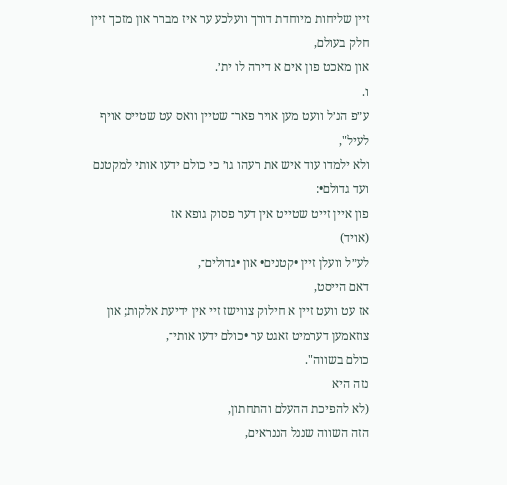זיין שליחות מיוחדת דורך וועלכע ער איז מברר און מזכך זיין חלק בעולם,
און מאכט פון אים א דירה לו ית׳.
ו.
ע״פ הנ׳ל וועט מען אויר פאר־ שטיין וואס עט שטייס אויף לעיל",
ולא ילמדו עוד איש את רעהו גו׳ כי כולם ידעו אותי למקטנם ועד גדולם•:
פון איין זייט שטייט אין דער פסוק גופא אז
(אויד)
לע״ל וועלן זיין •קטנים• און •גדולים־,
דאם הייסט,
אז עט וועט זיין א חילוק צווישז זיי אין ידיעת אלקות; און צוזאמען דערמיט זאגט ער •כולם ידעו אותי־,
כולם בשווה".
נזה היא
(לא להפיכת ההעלם והתחתון,
הזה השווה שננל הננראים,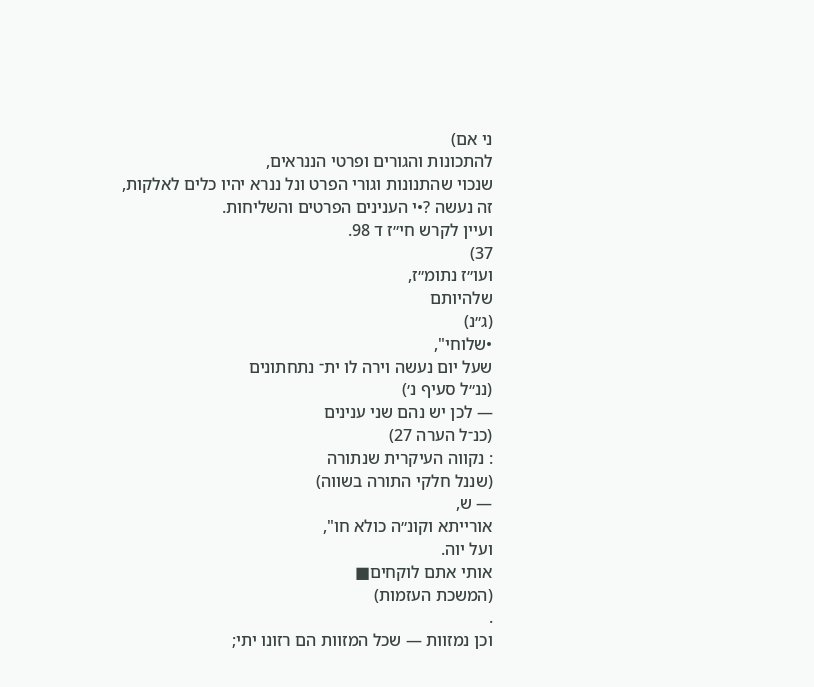ני אם)
להתכונות והגורים ופרטי הננראים,
שנכוי שהתנונות וגורי הפרט ונל ננרא יהיו כלים לאלקות,
זה נעשה ?•י הענינים הפרטים והשליחות.
ועיין לקרש חי״ז ד 98.
37)
ועו״ז נתומ״ז,
שלהיותם
(ג״נ)
•שלוחי",
שעל יום נעשה וירה לו ית־ נתחתונים
(ננ״ל סעיף נ׳)
— לכן יש נהם שני ענינים
(כנ־ל הערה 27)
: נקווה העיקרית שנתורה
(שננל חלקי התורה בשווה)
— ש,
אורייתא וקונ״ה כולא חו",
ועל יוה.
אותי אתם לוקחים■
(המשכת העזמות)
.
וכן נמזוות — שכל המזוות הם רזונו יתי;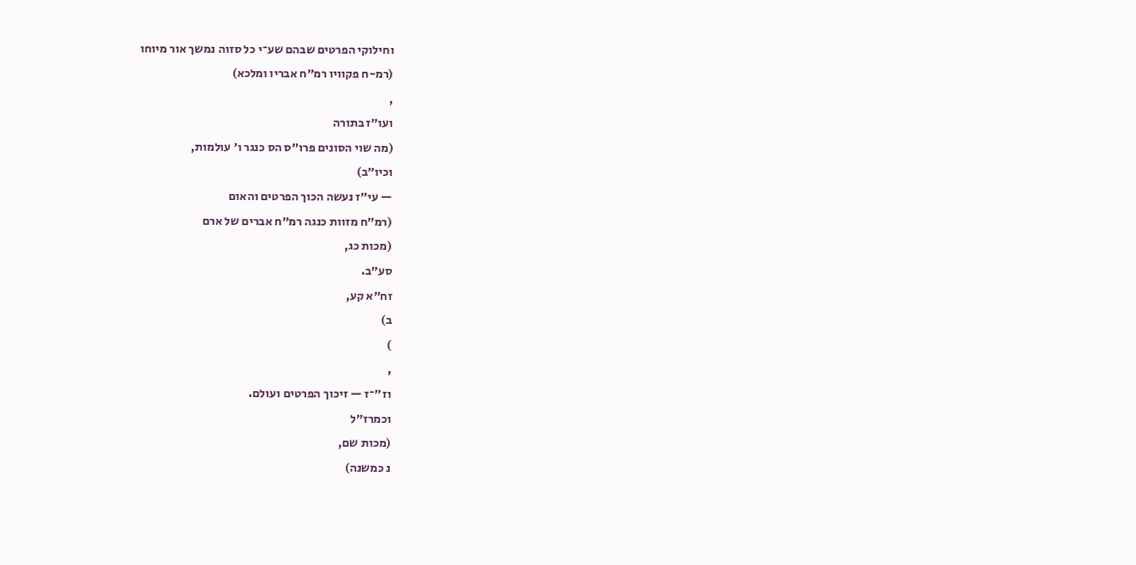וחילוקי הפרטים שבהם שע־י כל סזוה נמשך אור מיוחו
(רמ-ח פקוויו רמ״ח אבריו ומלכא)
,
ועו״ז בתורה
(מה שוי הסונים פרו״ס הס כנגר ו׳ עולמות,
וכיו״ב)
— עי״ז נעשה הכוך הפרטים והאום
(רמ״ח מזוות כנגה רמ״ח אברים של ארם
(מכות כג,
סע״ב.
זח״א קע,
ב)
)
,
וז״־ז — זיכוך הפרטים ועולם.
וכמרז״ל
(מכות שם,
נ כמשנה)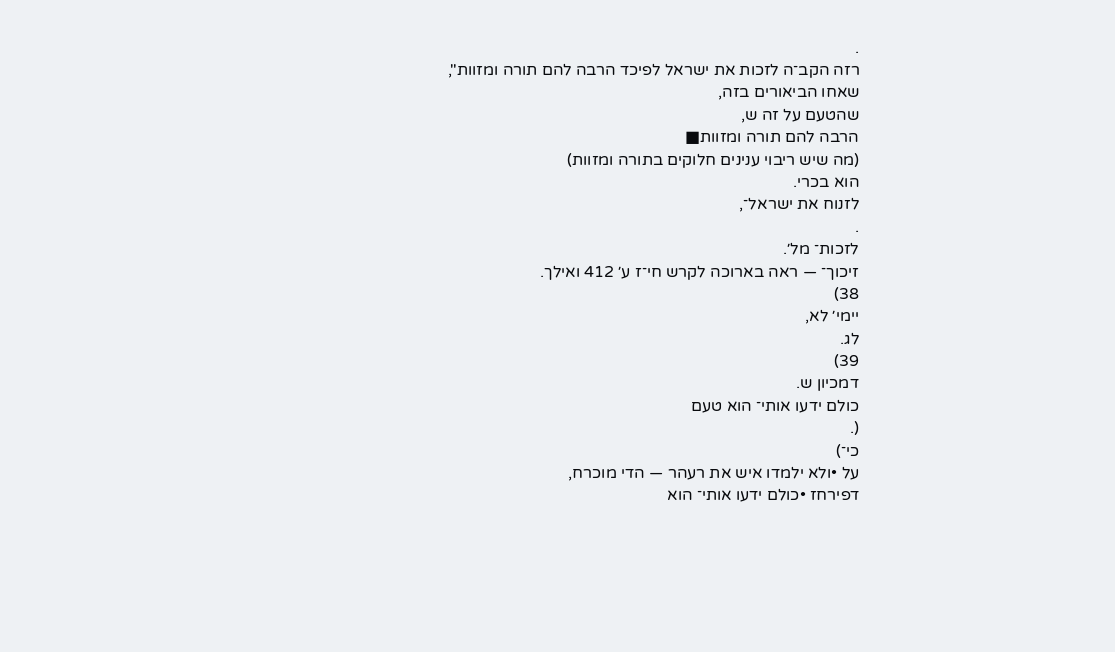.
רזה הקב־ה לזכות את ישראל לפיכד הרבה להם תורה ומזוות",
שאחו הביאורים בזה,
שהטעם על זה ש,
הרבה להם תורה ומזוות■
(מה שיש ריבוי ענינים חלוקים בתורה ומזוות)
הוא בכרי.
לזנוח את ישראל־,
.
לזכות־ מל׳.
זיכוך־ — ראה בארוכה לקרש חי־ז ע׳ 412 ואילך.
38)
יימי׳ לא,
לג.
39)
דמכיון ש.
כולם ידעו אותי־ הוא טעם
(.
כי־)
על •ולא ילמדו איש את רעהר — הדי מוכרח,
דפירחז •כולם ידעו אותי־ הוא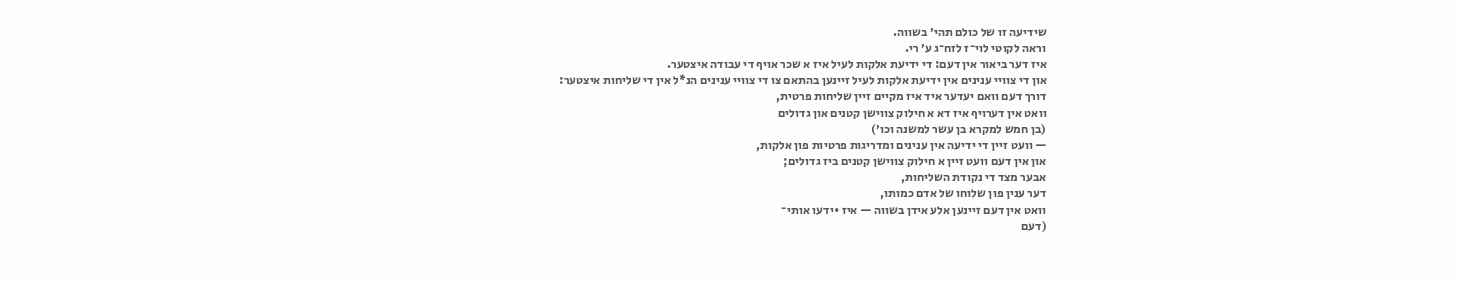שידיעה זו של כולם תהי׳ בשווה.
וראה לקוטי לוי־ז לזח־ג ע׳ רי.
איז דער ביאור אין דעם: די ידיעת אלקות לעיל איז א שכר אויף די עבודה איצטער.
און די צוויי ענינים אין ידיעת אלקות לעיל זיינען בהתאם צו די צוויי ענינים הנ*ל אין די שליחות איצטער:
דורך דעם וואם יעדער איד איז מקיים זיין שליחות פרטית,
וואט אין דערויף איז דא א חילוק צווישן קטנים און גדולים
(בן חמש למקרא בן עשר למשנה וכו׳)
— וועט זיין די ידיעה אין ענינים ומדריגות פרטיות פון אלקות,
און אין דעם וועט זיין א חילוק צווישן קטנים ביז גדולים;
אבער מצד די נקודת השליחות,
דער ענין פון שלוחו של אדם כמותו,
וואט אין דעם זיינען אלע אידן בשווה — איז •ידעו אותי־
(דעם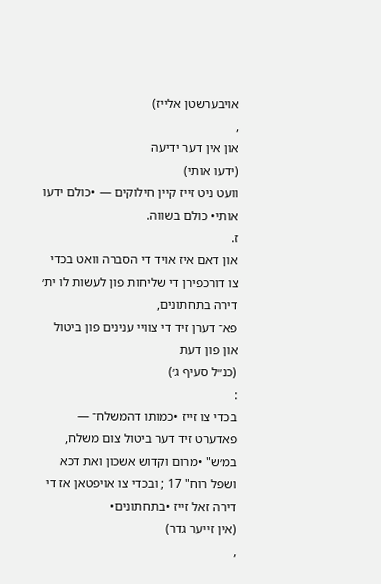אויבערשטן אלייז)
,
און אין דער ידיעה
(ידעו אותי)
וועט ניט זייז קיין חילוקים — •כולם ידעו אותי• כולם בשווה.
ז.
און דאם איז אויד די הסברה וואט בכדי צו דורכפירן די שליחות פון לעשות לו ית׳ דירה בתחתונים,
פא־ דערן זיד די צוויי ענינים פון ביטול און פון דעת
(כנ״ל סעיף ג׳)
:
בכדי צו זייז •כמותו דהמשלח־ — פאדערט זיד דער ביטול צום משלח,
במ׳ש" •מרום וקדוש אשכון ואת דכא ושפל רוח" 17 ; ובכדי צו אויפטאן אז די דירה זאל זייז •בתחתונים•
(אין זייער גדר)
,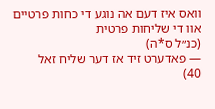וואס איז דעם אה נוגע די כחות פרטיים אוו די שליחות פרטית
(כנ״ל ס*ה)
— פאדערט זיד אז דער שליח זאל
40)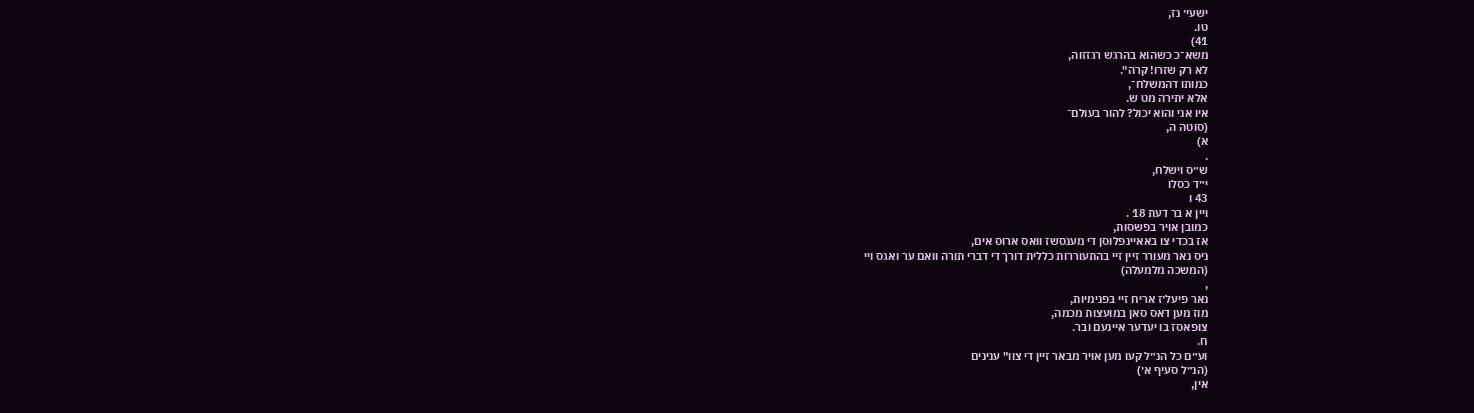ישעי׳ נז,
טו.
41)
משא־כ כשהוא בהרגש רגזזוה,
לא רק שזרו! קרה".
כמותו דהמשלח־,
אלא יתירה מט ש.
איו אני והוא יכול? להור בעולם־
(סוטה ה,
א)
.
ש״ס וישלח,
י״ד כסלו
43 ו
ויין א בר דעת 18 .
כמובן אויר בפשסות,
אז בכדי צו באאיינפלוסן די מענסשז וואס ארוס אים,
ניס נאר מעורר זיין זיי בהתעוררות כללית דורך די דברי תורה וואם ער ואגס ויי
(המשכה מלמעלה)
,
נאר פיעל׳ז אריח זיי בפנימיות,
מוז מען דאס סאן במועצות מכמה,
צופאסז בו יעדער איינעם ובר.
ח.
וע״ם כל הנ״ל קעו מען אויר מבאר זיין די צוו" ענינים
(הנ״ל סעיף א׳)
אין,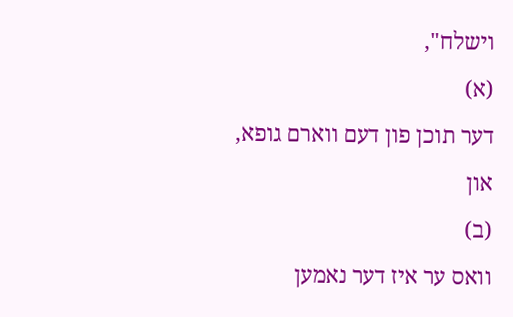וישלח",
(א)
דער תוכן פון דעם ווארם גופא,
און
(ב)
וואס ער איז דער נאמען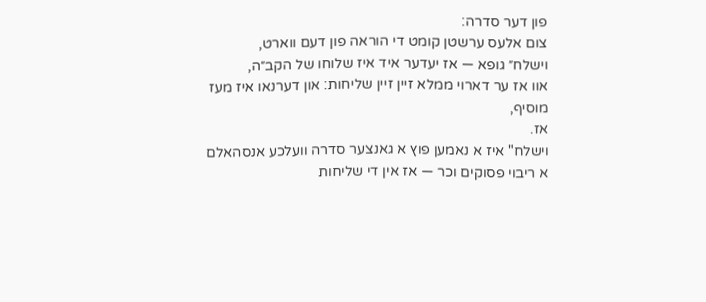פון דער סדרה:
צום אלעס ערשטן קומט די הוראה פון דעם ווארט,
וישלח״ גופא — אז יעדער איד איז שלוחו של הקב״ה,
אוו אז ער דארוי ממלא זיין זיין שליחות: און דערנאו איז מעז מוסיף,
אז.
וישלח" איז א נאמען פוץ א גאנצער סדרה וועלכע אנסהאלם א ריבוי פסוקים וכר — אז אין די שליחות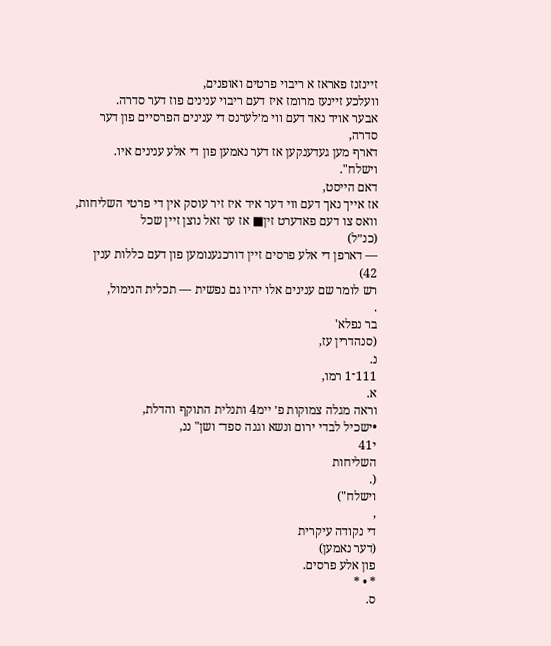זיינזנז פאראז א ריבוי פרטים ואופנים,
וועלכע זיינעז מרומז איז דעם ריבוי ענינים פוז דער סדרה.
אבער אויד נאד דעם ווי מ׳לערנס די ענינים הפרסיים פון דער סדרה,
דארף מען געדענקען אז דער נאמען פון די אלע ענינים איו.
וישלח".
דאם הייסט,
אז אייך נאך דעם ווי דער איד איז זיר עוסק אין די פרטי השליחות,
וואס צו דעם פאדערט זין■ אז ער זאל נוצן זיין שכל
(כנ״ל)
— דארפן די אלע פרסים זיין דורכגענומען פון דעם כללות ענין
42)
רש לומר שם ענינים אלו יהיו גם נפשית — תכלית הנימול,
.
בר נפלא'
(סנהדרין עז,
נ.
111־1 רמו,
א.
וראה מגלה צמוקות פ׳ יימ4 ותנלית התוקף והדלת,
•ישכיל לבדי ירום ונשא וגנה ספד־ ושן" ננ,
י41
השליחות
(.
וישלח")
,
די נקודה עיקרית
(דער נאמען)
פון אלע פרסים.
* • *
ס.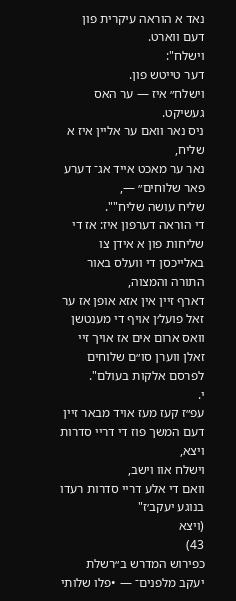נאד א הוראה עיקרית פון דעם ווארט.
וישלח":
דער טייטש פון.
וישלח״ איז — ער האס געשיקט.
ניס נאר וואם ער אליין איז א שליח,
נאר ער מאכט אייד אג־ דערע פאר שלוחים״ —,
שליח עושה שליח"".
די הוראה דערפון איז: אז די שליחות פון א אידן צו באלייכסן די וועלס באור התורה והמצוה,
דארף זיין אין אזא אופן אז ער זאל פועל׳ן אויף די מענטשן וואס ארום אים אז אויך זיי זאלן ווערן סו״ם שלוחים לפרסם אלקות בעולם".
י.
עפ״ז קעז מעז אויד מבאר זיין דעם המשך פוז די דריי סדרות ויצא,
וישלח אוו וישב,
וואם די אלע דריי סדרות רעדו בנוגע יעקב׳ז"
(ויצא
43)
כפירוש המדרש ב״רשלת יעקב מלפנים־ — •פלו שלותי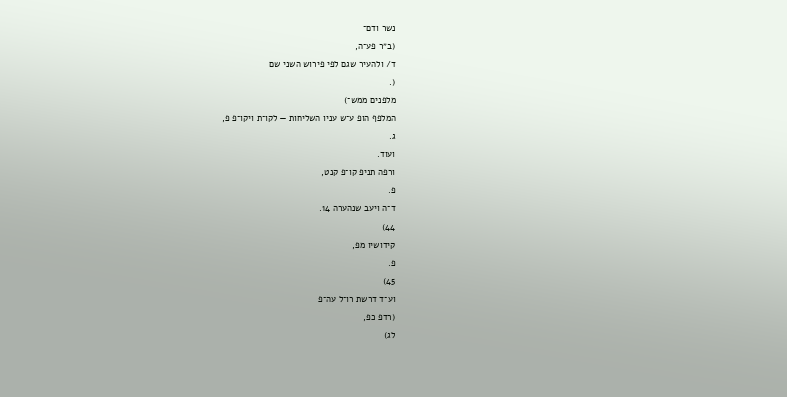נשר ודם־
(ב״ר פע־ה,
ד/ ולהעיר שגם לפי פירוש השני שם
(.
מלפנים ממש־)
המלפף הופ ע־ש עניו השליחות — לקו־ת ויקו־פ פ,
ג.
ועוד.
ורפה תניפ קו־פ קנט,
פ.
ד־ה ויעב שנהערה 14.
44)
קידושיו מפ,
פ.
45)
וע־ד דרשת רו־ל עה־פ
(רדפ כפ,
לג)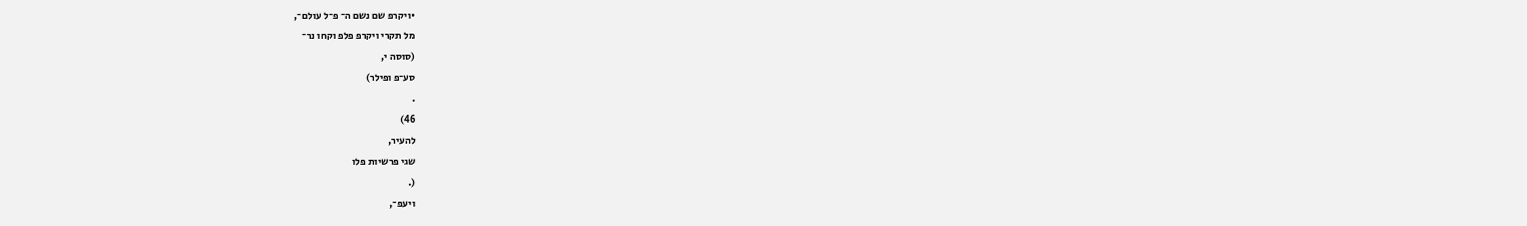•ויקרפ שם נשם ה־ פ־ל עולם־,
מל תקרי ויקרפ פלפ וקחו נר־
(סוסה י,
סע־פ ופילר)
.
46)
להעיר,
שגי פרשיות פלו
(.
ויעפ־,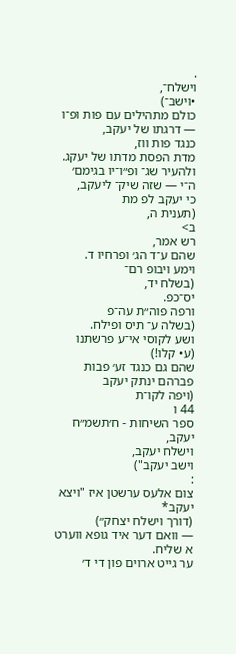.
וישלח־,
•וישב־)
כולם מתהילים עם פות ופ־ו — דרגתו של יעקב,
כנגד פות ווז,
מדת הפסת מדתו של יעקג.
ולהעיר שג־ ופ״ו־יו בגימם׳ ה־י — שזה שיק־ ליעקב,
כי יעקב לפ מת
(תענית ה,
ב>
רש אמר,
שהם ע־ד הג׳ ופרחיו ד.
וימע ויבופ רם־
(בשלח יד,
יס־כפ.
ורפה פוה״ת עה־פ
(בשלה ע־ תיס ופילח.
ושע לקוסי אי־ע פרשתנו
(ע• קלו!)
שהם גם כנגד זע׳ פבות פברהם ינתק יעקב
(ויפה לקו־ת
44 ו
ספר השיחות - ח׳תשמ״ח
יעקב,
וישלח יעקב,
וישב יעקב")
:
צום אלעס ערשטן איז "ויצא יעקב*
(דורך וישלח יצחק״)
— וואם דער איד גופא ווערט א שליח.
ער גייט ארוים פון די ד׳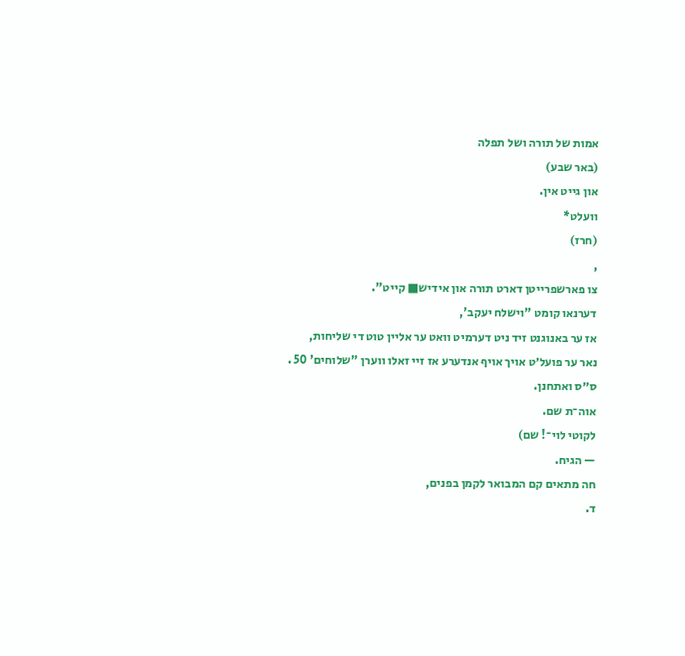אמות של תורה ושל תפלה
(באר שבע)
און גייט אין.
וועלט*
(חרז)
,
צו פארשפרייטן דארט תורה און אידיש■ קייט".
דערנאו קומט "וישלח יעקב',
אז ער באנוגנט זיד ניט דערמיט וואט ער אליין טוט די שליחות,
נאר ער פועל׳ט אויך אויף אנדערע אז זיי זאלו ווערן "שלוחים' 50 .
ס״ס ואתחנן.
אוה־ת שם.
לקוטי לוי־! שם)
— הגיח.
חה מתאים קם המבואר לקמן בפנים,
ד.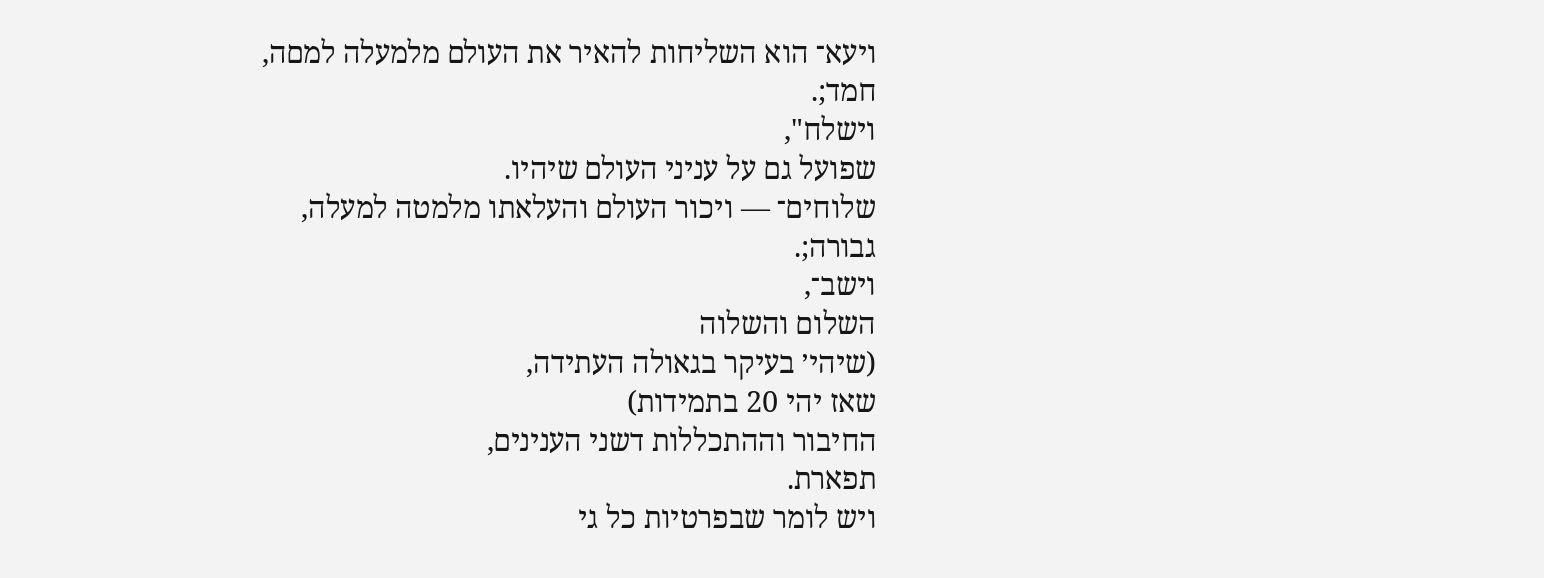ויעא־ הוא השליחות להאיר את העולם מלמעלה למםה,
חמד;.
וישלח",
שפועל גם על עניני העולם שיהיו.
שלוחים־ — ויכור העולם והעלאתו מלמטה למעלה,
גבורה;.
וישב־,
השלום והשלוה
(שיהי׳ בעיקר בגאולה העתידה,
שאז יהי 20 בתמידות)
החיבור וההתכללות דשני הענינים,
תפארת.
ויש לומר שבפרטיות כל גי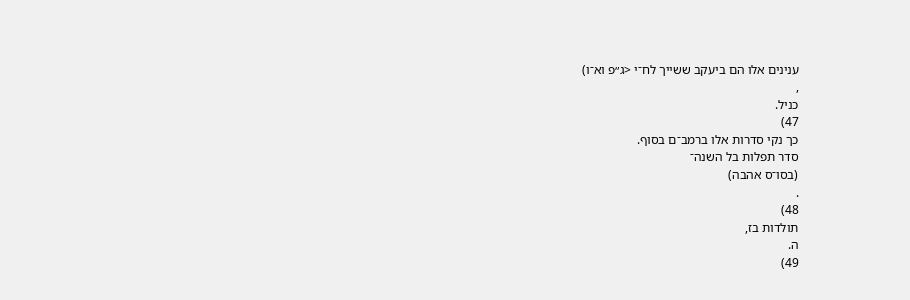ענינים אלו הם ביעקב ששייך לח־י <ג״פ וא־ו)
,
כניל.
47)
כך נקי סדרות אלו ברמב־ם בסוף.
סדר תפלות בל השנה־
(בסו־ס אהבה)
.
48)
תולדות בז,
ה.
49)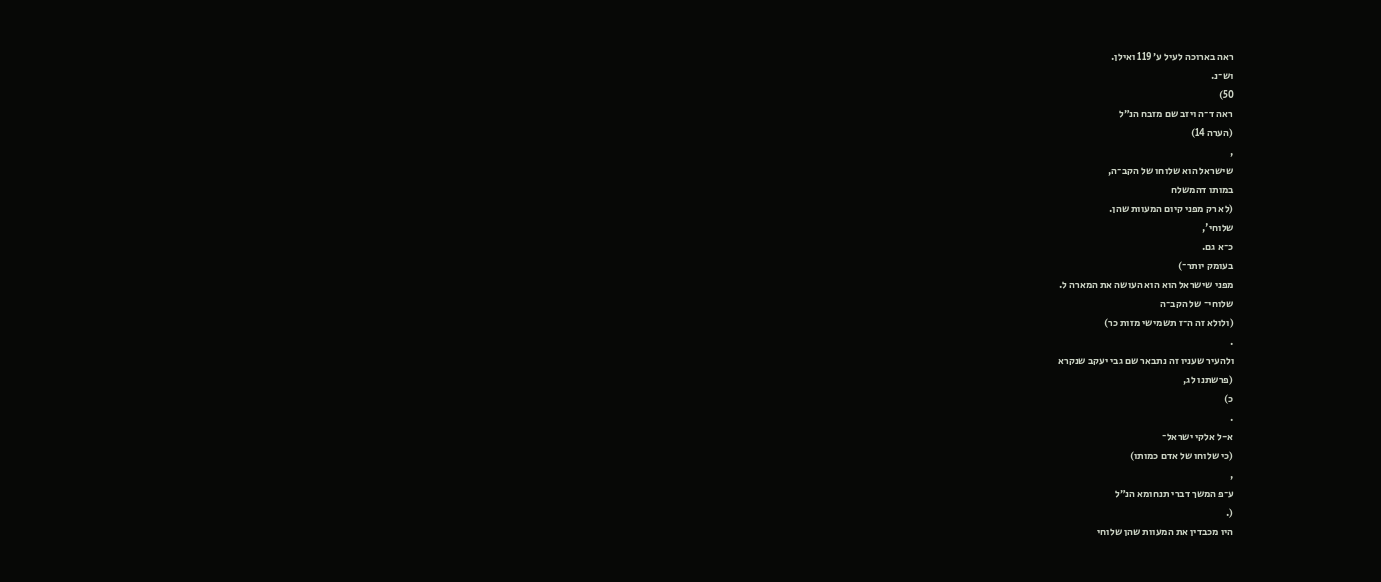ראה בארוכה לעיל ע׳ 119 ואילן.
וש־נ.
50)
ראה ד־ה ויזב שם מזבח הנ״ל
(הערה 14)
,
שישראל הוא שלוחו של הקב־ה,
במותו דהמשלח
(לא רק מפני קיום המעוות שהן.
שלוחי',
כ־א גם.
בעומק יותר־)
מפני שישראל הוא הוא העושה את המארה ל.
שלוחי־ של הקב־ה
(ולולא זה ה־ז תשמישי מזות כר)
.
ולהעיר שעניו זה נתבאר שם גבי יעקב שנקרא
(פרשתנו לג,
כ)
.
א-ל אלקי ישראל־
(כי שלוחו של אדם כמותו)
,
ע־פ המשך דברי תנחומא הנ״ל
(.
היו מכבדין את המעוות שהן שלוחי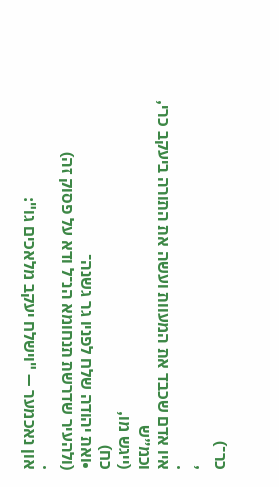כר־)
,
.
איו אדם שכבד את המעוות ועשה את התורה ביעקב כרי,
וכמ״ש
(ייגש מו,
כח)
•ואת יהודה שלח לפניו גר גשנה־
(ולהעיר שדרשת תנחומא הנ־ל ודא על פסוק זה)
.
און נאכמער — "וישלח יעקב מלאכים גו":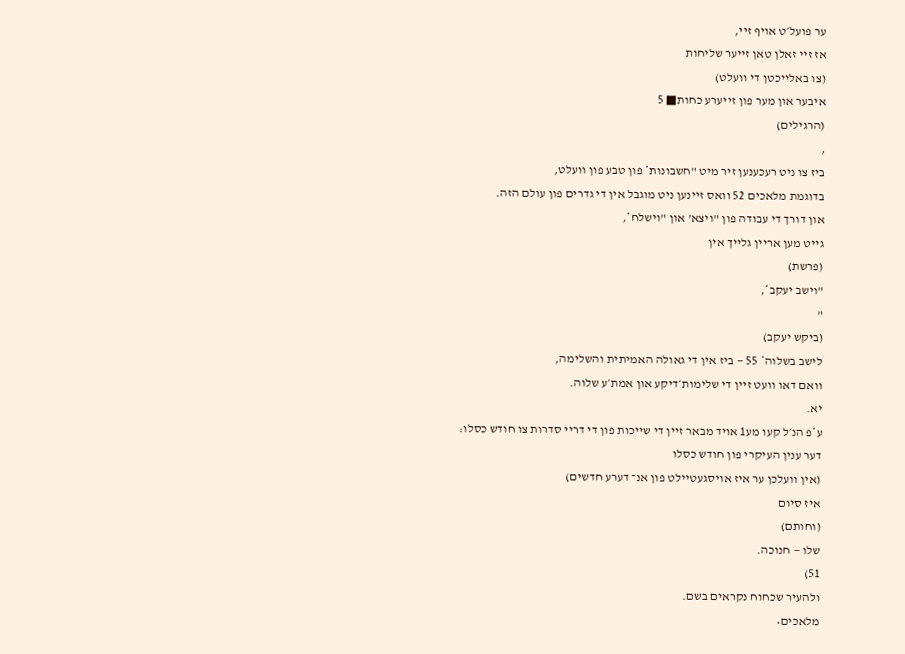ער פועל׳ט אויף זיי,
אז זיי זאלן טאן זייער שליחות
(צו באלייכטן די וועלט)
איבער און מער פון זייערע כחות■ 5
(הרגילים)
,
ביז צו ניט רעכענען זיר מיט "חשבונות* פון טבע פון וועלט,
בדוגמת מלאכים 52 וואס זיינען ניט מוגבל אין די גדרים פון עולם הזה.
און דורך די עבודה פון "ויצא' און "וישלח*,
גייט מען אריין גלייך אין
(פרשת)
"וישב יעקב*,
"
(ביקש יעקב)
לישב בשלוה* 55 — ביז אין די גאולה האמיתית והשלימה,
וואם דאו וועט זיין די שלימות׳דיקע און אמת׳ע שלוה.
יא.
ע*פ הנ׳ל קעו מע1 אויד מבאר זיין די שייכות פון די דריי סדרות צו חודש כסלו:
דער ענין העיקרי פון חודש כסלו
(אין וועלכן ער איז אויסגעטיילט פון אנ־ דערע חדשים)
איז סיום
(וחותם)
שלו — חנוכה.
51)
ולהעיר שכחוח נקראים בשם.
מלאכים•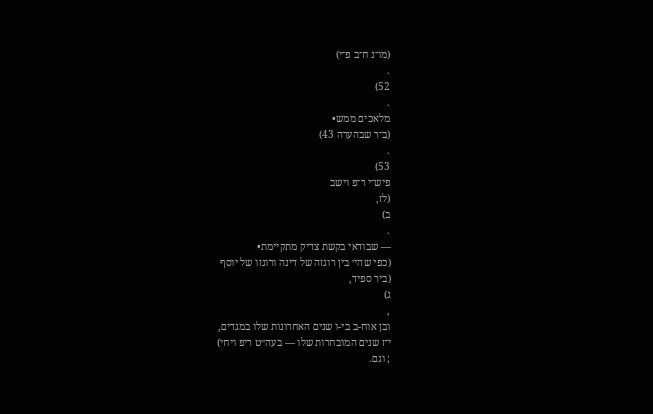(מו־נ ח־ב פ־י)
.
52)
.
מלאכים ממש•
(ב־ר שבהערה 43)
.
53)
פיש־י ר־פ וישב
(לז,
ב)
.
— שבודאי בקשת צדיק מתקיימת•
(כפי שהי׳ בין רוגזה של דינה ורוגזו של יוסף
(ביר ספיד,
ג)
,
ובן אוח-ב בי-ו שנים האחרונות שלו במגדים,
י־ז שנים המובחרות שלו — בעה״ט ריפ ויחי)
; וגם.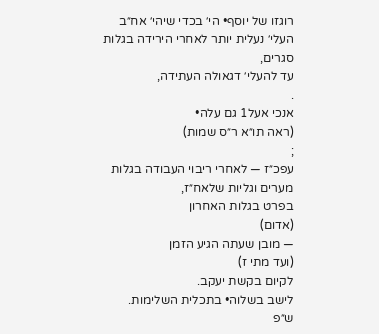רוגזו של יוסף• הי׳ בכדי שיהי׳ אח״ב העלי׳ נעלית יותר לאחרי הירידה בגלות סגרים,
עד להעלי׳ דגאולה העתידה,
.
אנכי אעל1 גם עלה•
(ראה תו״א ר״ס שמות)
;
עפכ״ז — לאחרי ריבוי העבודה בגלות מערים וגליות שלאח״ז,
בפרט בגלות האחרון
(אדום)
— מובן שעתה הגיע הזמן
(ועד מתי ז)
לקיום בקשת יעקב.
לישב בשלוה• בתכלית השלימות.
ש״פ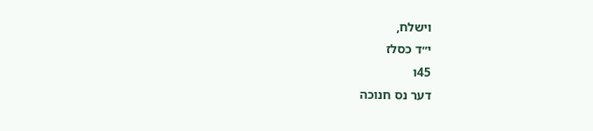וישלח,
י״ד כסלז
45ו
דער נס חנוכה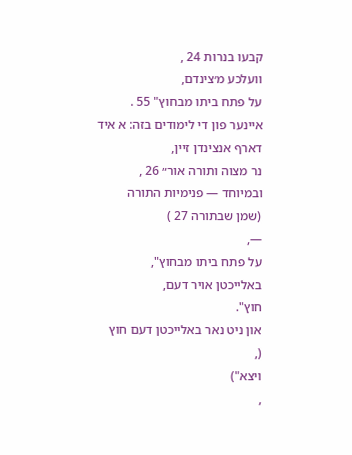קבעו בנרות 24 ,
וועלכע מ׳צינדם,
על פתח ביתו מבחוץ" 55 .
איינער פון די לימודים בזה: א איד דארף אנצינדן זיין,
נר מצוה ותורה אור״ 26 ,
ובמיוחד — פנימיות התורה
(שמן שבתורה 27 )
—,
על פתח ביתו מבחוץ",
באלייכטן אויר דעם,
חוץ".
און ניט נאר באלייכטן דעם חוץ
(,
ויצא")
,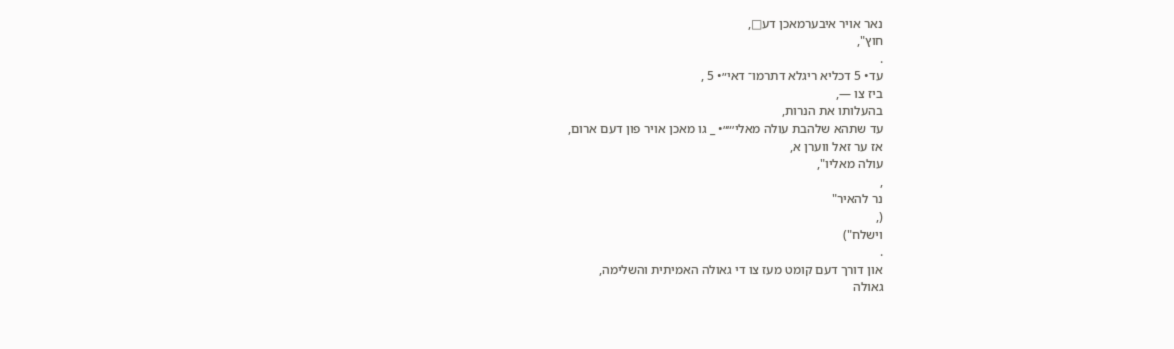נאר אויר איבערמאכן דע□,
חוץ",
.
עד• 5 דכליא ריגלא דתרמו־ דאי״• 5 ,
ביז צו —,
בהעלותו את הנרות,
עד שתהא שלהבת עולה מאלי׳״״• _ גו מאכן אויר פון דעם ארום,
אז ער זאל ווערן א,
עולה מאליו",
,
נר להאיר"
(,
וישלח")
.
און דורך דעם קומט מעז צו די גאולה האמיתית והשלימה,
גאולה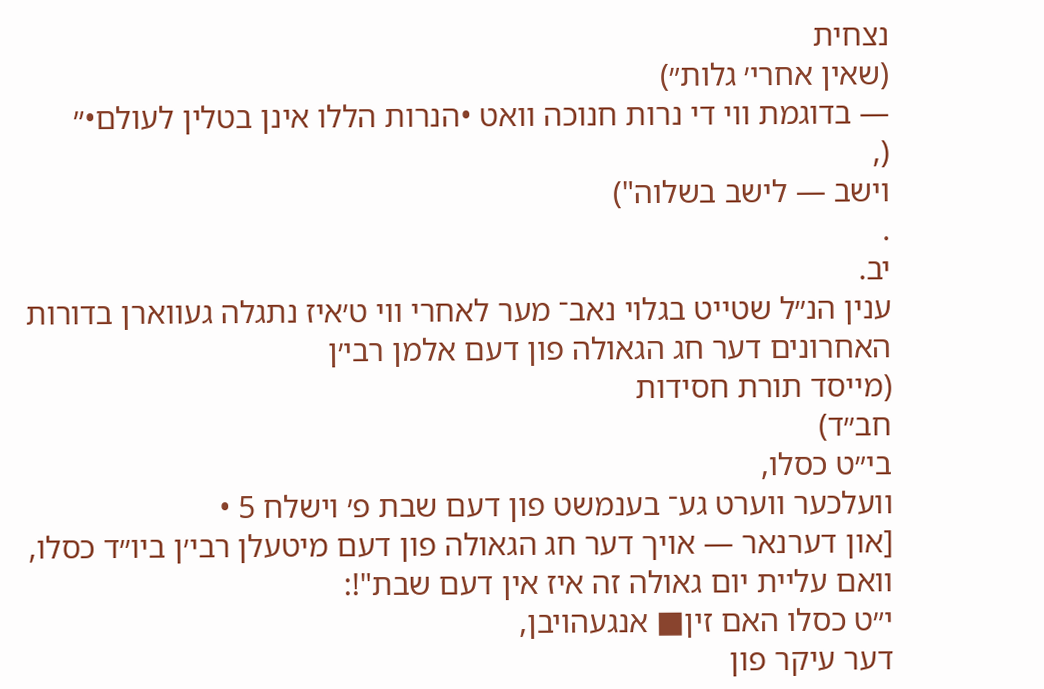נצחית
(שאין אחרי׳ גלות״)
— בדוגמת ווי די נרות חנוכה וואט •הנרות הללו אינן בטלין לעולם•״
(,
וישב — לישב בשלוה")
.
יב.
ענין הנ״ל שטייט בגלוי נאב־ מער לאחרי ווי ט׳איז נתגלה געווארן בדורות האחרונים דער חג הגאולה פון דעם אלמן רבי׳ן
(מייסד תורת חסידות
חב״ד)
בי״ט כסלו,
וועלכער ווערט גע־ בענמשט פון דעם שבת פ׳ וישלח 5 •
[און דערנאר — אויך דער חג הגאולה פון דעם מיטעלן רבי׳ן ביו״ד כסלו,
וואם עליית יום גאולה זה איז אין דעם שבת"!:
י״ט כסלו האם זין■ אנגעהויבן,
דער עיקר פון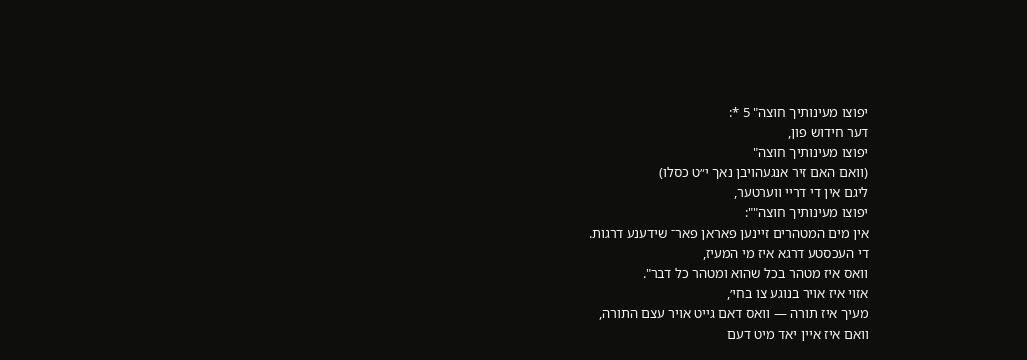יפוצו מעינותיך חוצה" 5 *:
דער חידוש פון,
יפוצו מעינותיך חוצה"
(וואם האם זיר אנגעהויבן נאך י״ט כסלו)
ליגם אין די דריי ווערטער,
יפוצו מעינותיך חוצה"":
אין מים המטהרים זיינען פאראן פאר־ שידענע דרגות.
די העכסטע דרגא איז מי המעיז,
וואס איז מטהר בכל שהוא ומטהר כל דבר".
אזוי איז אויר בנוגע צו בחי׳,
מעיך איז תורה — וואס דאם גייט אויר עצם התורה,
וואם איז איין יאד מיט דעם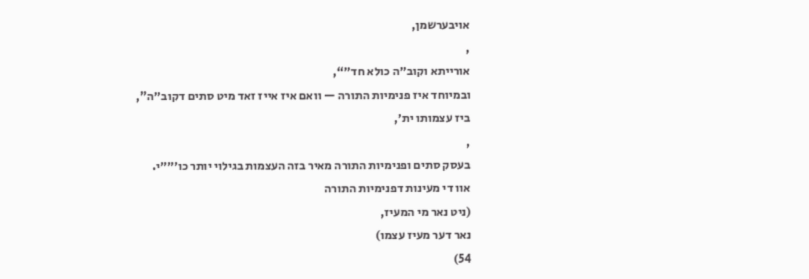אויבערשמן,
,
אורייתא וקוב״ה כולא חד״“,
ובמיוחד איז פנימיות התורה — וואם איז אייז זאד מיט סתים דקוב״ה",
ביז עצמותו ית׳,
,
בעסק סתים ופנימיות התורה מאיר בזה העצמות בגילוי יותר כו׳״״י.
אוו די מעינות דפנימיות התורה
(ניט נאר מי המעיז,
נאר דער מעיז עצמו)
54)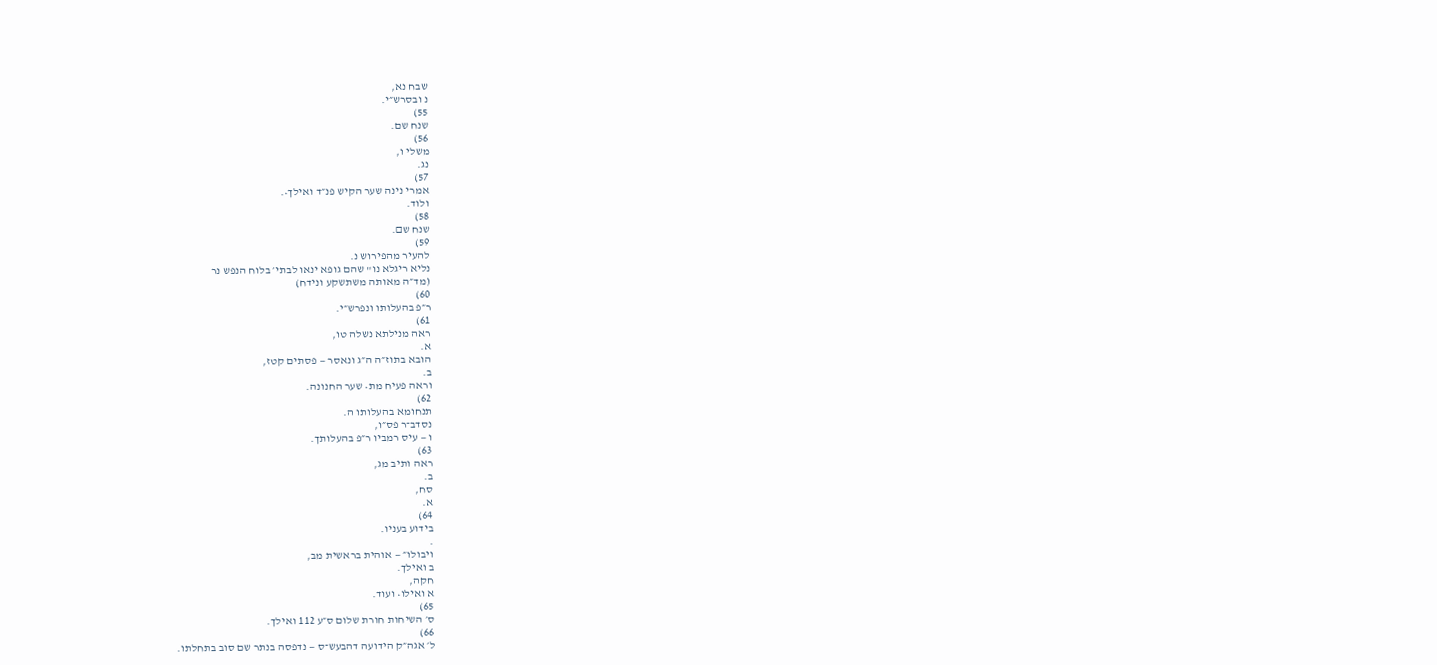שבח נא,
נ ובסרש״י.
55)
שנח שם.
56)
משלי ו,
נג.
57)
אמרי נינה שער הקיש פנ״ד ואילך•.
ולוד.
58)
שנח ש□.
59)
להעיר מהפירוש נ.
נליא ריגלא נו" שהם גופא ינאו לבתי׳ בלוח הנפש נר
(מד״ה מאותה משתשקע ונידח)
60)
ר״פ בהעלותו ונפרש״י.
61)
ראה מנילתא נשלה טו,
א.
הובא בתוז״ה ה״ג ונאסר — פסתים קטז,
ב.
וראה פעיח מת• שער החנונה.
62)
תנחומא בהעלותו ה.
נסדב־ר פס״ו,
ו — עיס רמביו ר״פ בהעלותך.
63)
ראה ותיב מג,
ב.
סח,
א.
64)
בידוע בעניו.
.
ויבולו״ — אוהית בראשית מב,
ב ואילך.
חקה,
א ואילו• ועוד.
65)
ס׳ השיחות חורת שלום ס״ע 112 ואילך.
66)
ל׳ אגה״ק הידועה דהבעש־ס — נדפסה בנתר שם סוב בתחלתו.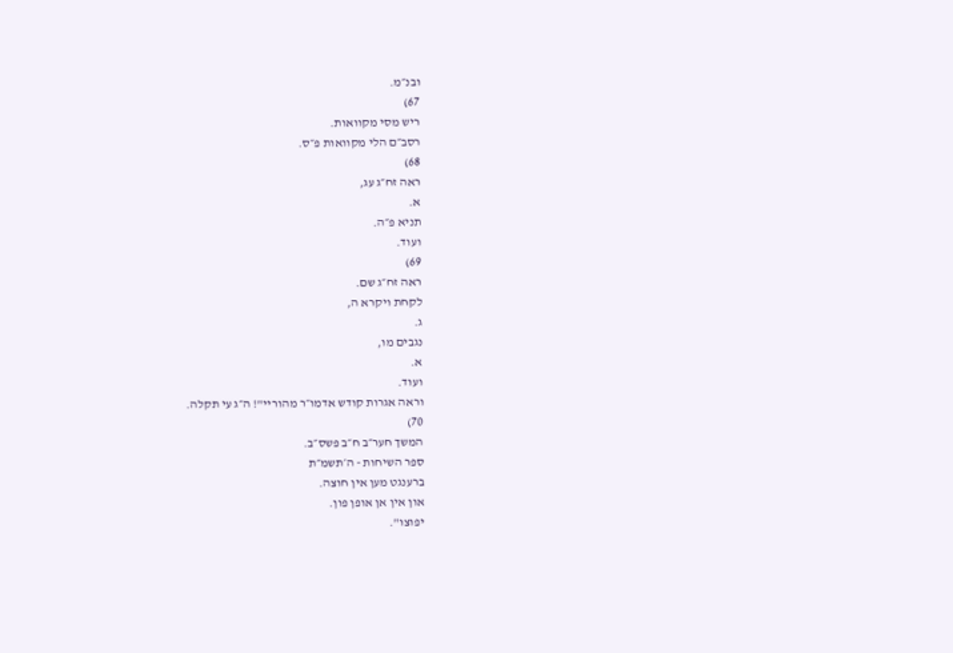ובנ״מ.
67)
ריש מסי מקוואות.
רסב״ם הלי מקוואות פ״ס.
68)
ראה זח״ג עג,
א.
תניא פ״ה.
ועוד.
69)
ראה זח״ג שם.
לקחת ויקרא ה,
ג.
נגבים מו,
א.
ועוד.
וראה אגרות קודש אדמו״ר מהוריי"! ה״ג עי תקלה.
70)
המשך חער״ב ח״ב פשס״ב.
ספר השיחות - ה׳תשמ״ת
ברענגט מען אין חוצה.
און אין אן אופן פון.
יפוצו".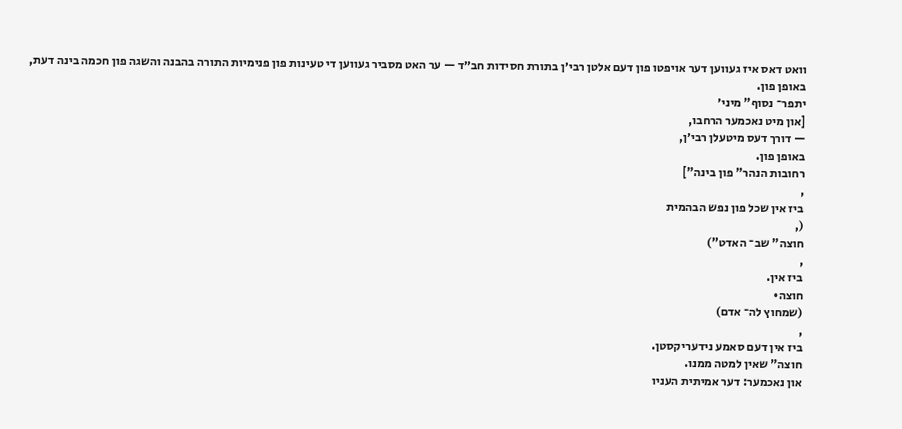וואט דאס איז געווען דער אויפטו פון דעם אלטן רבי׳ן בתורת חסידות חב״ד — ער האט מסביר געווען די טעינות פון פנימיות התורה בהבנה והשגה פון חכמה בינה דעת,
באופן פון.
יתפר־ נסוף" מיני׳
[און מיט נאכמער הרחבו,
— דורך דעס מיטעלן רבי׳ן,
באופן פון.
רחובות הנהר" פון בינה"]
,
ביז אין שכל פון נפש הבהמית
(,
חוצה" שב־ האדט”)
,
ביז אין.
חוצה•
(שמחוץ לה־ אדם)
,
ביז אין דעם סאמע נידעריקסטן.
חוצה" שאין למטה ממנו.
און נאכמער: דער אמיתית העניו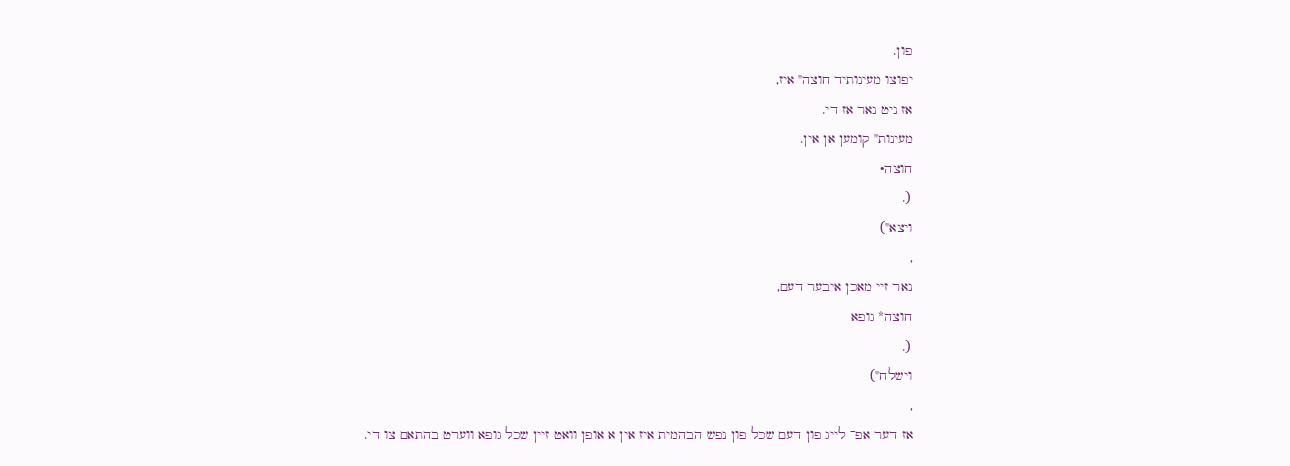פון.
יפוצו מעינותיד חוצה" איז,
אז ניט נאר אז די.
מעינות" קומען אן אין.
חוצה•
(.
ויצא")
,
נאר זיי מאכן איבער דעם,
חוצה* גופא
(.
וישלח")
,
אז דער אפ־ לייג פון דעם שכל פון נפש הבהמית איז אין א אופן וואט זיין שכל גופא ווערט בהתאם צו די.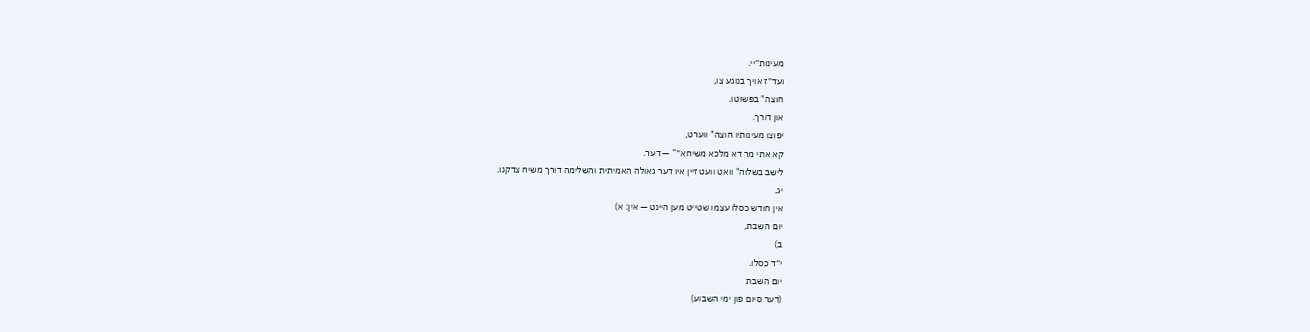מעינות״יי.
ועד״ז אויך בנוגע צו,
חוצה" בפשוטו.
און דורך.
יפוצו מעינותיו חוצה" ווערט,
קא אתי מר דא מלכא משיחא״” — דער.
לישב בשלוה" וואט וועט זיין איו דער גאולה האמיתית והשלימה דורך משיח צדקנו.
יג.
אין חודש כסלו עצמו שטייט מען היינט — אין: א)
יום השבת,
ב)
י״ד כסלו.
יום השבת
(דער סיום פון ימי השבוע)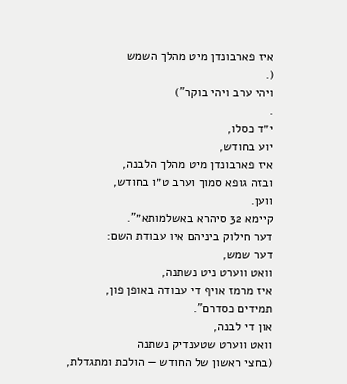איז פארבונדן מיט מהלך השמש
(.
ויהי ערב ויהי בוקר")
.
י״ד כסלו,
יוע בחודש,
איז פארבונדן מיט מהלך הלבנה,
ובזה גופא סמוך וערב ט״ו בחודש,
ווען.
קיימא 32 סיהרא באשלמותא״”.
דער חילוק ביניהם איו עבודת השם:
דער שמש,
וואט ווערט ניט נשתנה,
איז מרמז אויף די עבודה באופן פון,
תמידים כסדרם".
און די לבנה,
וואט ווערט שטענדיק נשתנה
(בחצי ראשון של החודש — הולכת ומתגדלת,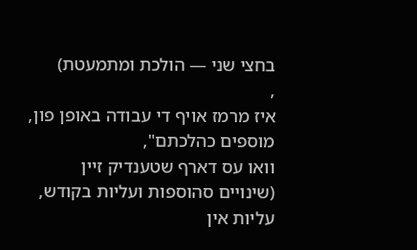בחצי שני — הולכת ומתמעטת)
,
איז מרמז אויף די עבודה באופן פון,
מוספים כהלכתם",
וואו עס דארף שטענדיק זיין
(שינויים סהוספות ועליות בקודש,
עליות אין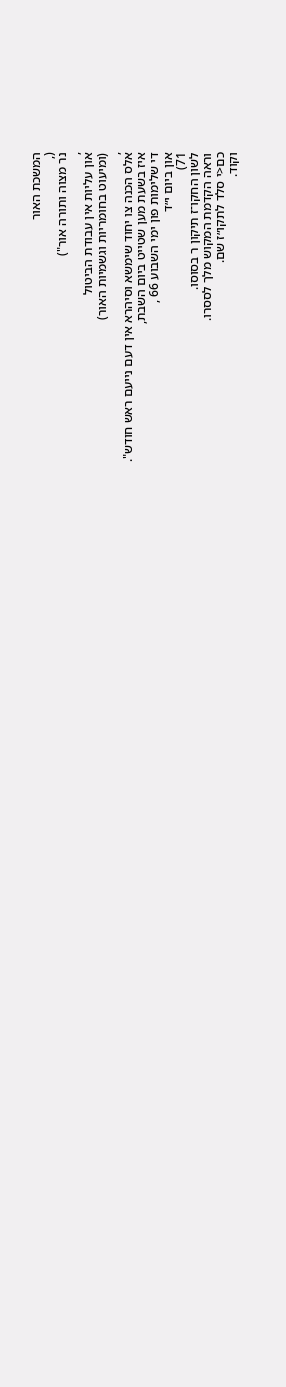המשכת האור
(,
נר מצוה ותורה אור")
,
און עליות אין עבודת הביטול
(ומיעוט בחומריות וגשמיות האור)
,
אלס הכנה צו יחוד שימשא וסיהרא אין דעם נייעם ראש חודש".
איז בשעת מען שטייט ביום השבת,
די שלימות פון ימי השבוע 66 ,
און ביום י״ד
71)
לשון החקו־ז תיקון ר בסוסו.
וראה הקדמת המקוש מלך לססרו.
כם<י סלד לתקו״ז שם.
וקוד.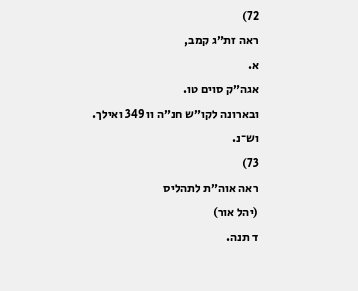72)
ראה זת״ג קמב,
א.
אגה״ק סוים טו.
ובארונה לקו״ש חנ״ה וו 349 ואילך.
וש־נ.
73)
ראה אוה״ת לתהליס
(יהל אור)
ד תנה.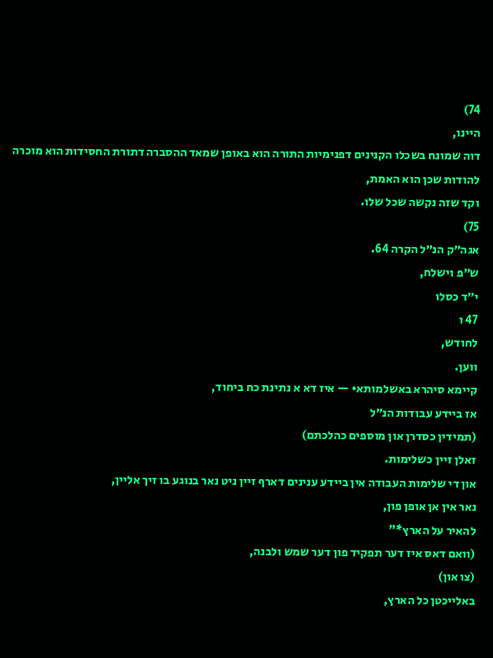74)
היינו,
דוה שמונח בשכלו הקנינים דפנימיות התורה הוא באופן שמאד ההסברה דתורת החסידות הוא מוכרה להודות שכן הוא האמת,
וקד שזה נקשה שכל שלו.
75)
אגה״ק הנ״ל הקרה 64.
ש״פ וישלח,
י״ד כסלו
47 ו
לחודש,
ווען.
קיימא סיהרא באשלמותא• — איז דא א נתינת כח ביחוד,
אז ביידע עבודות הנ״ל
(תמידין כסדרן און מוספים כהלכתם)
זאלן זיין כשלימות.
און די שלימות העבודה אין ביידע ענינים דארף זיין ניט נאר בנוגע בו זיך אליין,
נאר אין אן אופן פון,
להאיר על הארץ*"
(וואם דאס איז דער תפקיד פון דער שמש ולבנה,
(צו און)
באלייכטן כל הארץ,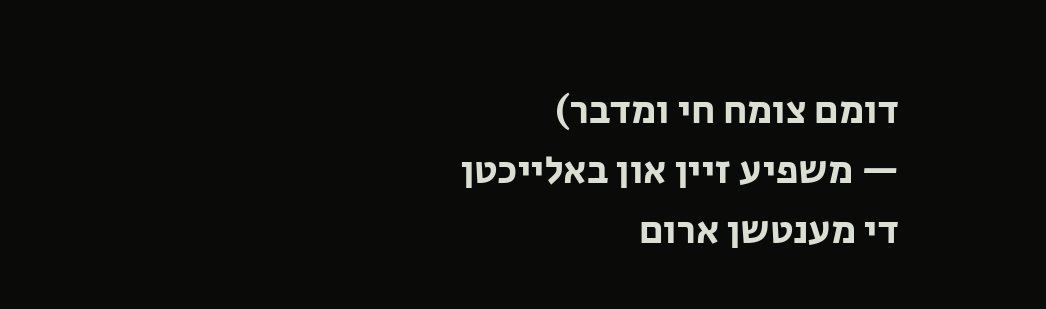דומם צומח חי ומדבר)
— משפיע זיין און באלייכטן די מענטשן ארום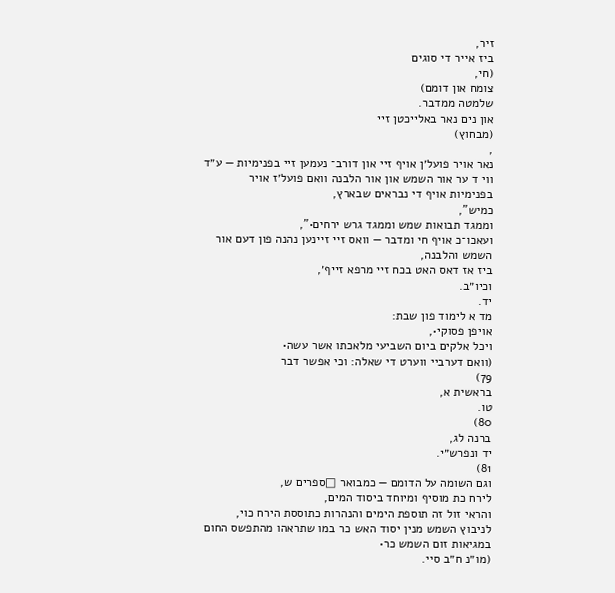זיר,
ביז אייר די סוגים
(חי,
צומח און דומם)
שלמטה ממדבר.
און נים נאר באלייכטן זיי
(מבחוץ)
,
נאר אויר פועל׳ן אויף זיי און דורב־ נעמען זיי בפנימיות — ע״ד ווי ד ער אור השמש און אור הלבנה וואם פועל׳ז אויר בפנימיות אויף די נבראים שבארץ,
כמיש",
וממגד תבואות שמש וממגד גרש ירחים•",
ועאכו־כ אויף חי ומדבר — וואס זיי זיינען נהנה פון דעם אור השמש והלבנה,
ביז אז דאס האט בכח זיי מרפא זייף׳,
וכיו״ב.
יד.
מד א לימוד פון שבת:
אויפן פסוקי•,
ויכל אלקים ביום השביעי מלאכתו אשר עשה•
(וואם דערביי ווערט די שאלה: וכי אפשר דבר
79)
בראשית א,
טו.
80)
ברנה לג,
יד ונפרש״י.
81)
וגם השומה על הדומם — כמבואר □ספרים ש,
לירח כת מוסיף ומיוחד ביסוד המים,
והראי זול זה תוספת הימים והנהרות כתוססת הירח כוי,
לניבוץ השמש מנין יסוד האש כר במו שתראהו מהתפשס החום במגיאות זום השמש כר•
(מו״נ ח״ב סיי.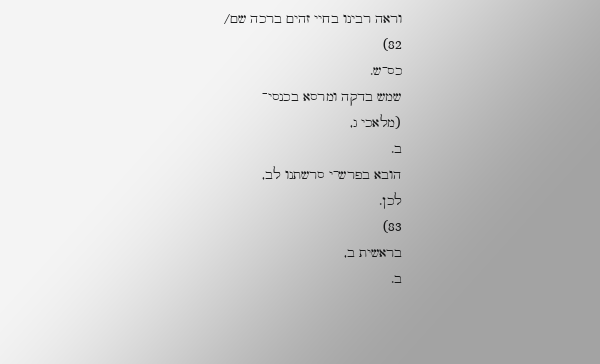וראה רבינו בחיי זהים ברכה שם/
82)
כס־ש.
שמש בדקה ומרסא בכנסי־
(מלאכי ג,
ב.
הובא בפרש־י סרשתנו לב,
לכן.
83)
בראשית ב,
ב.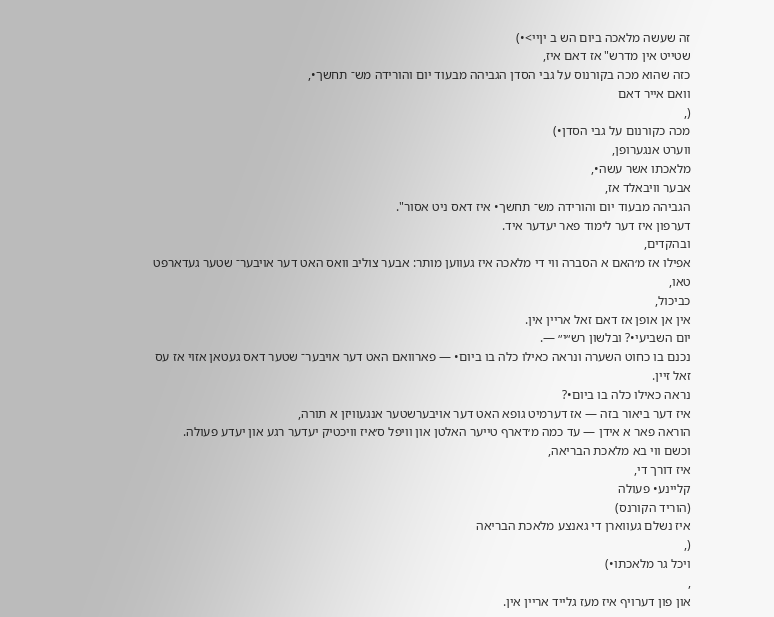זה שעשה מלאכה ביום הש ב יןיי>•)
שטייט אין מדרש" אז דאם איז,
כזה שהוא מכה בקורנוס על גבי הסדן הגביהה מבעוד יום והורידה מש־ תחשך•,
וואם אייר דאם
(,
מכה כקורנום על גבי הסדן•)
ווערט אנגערופן,
מלאכתו אשר עשה•,
אבער וויבאלד אז,
הגביהה מבעוד יום והורידה מש־ תחשך• איז דאס ניט אסור".
דערפון איז דער לימוד פאר יעדער איד.
ובהקדים,
אפילו אז מ׳האם א הסברה ווי די מלאכה איז געווען מותר: אבער צוליב וואס האט דער אויבער־ שטער געדארפט טאו,
כביכול,
אין אן אופן אז דאם זאל אריין אין.
יום השביעי•? ובלשון רש״י״ —.
נכנם בו כחוט השערה ונראה כאילו כלה בו ביום• — פארוואם האט דער אויבער־ שטער דאס געטאן אזוי אז עס זאל זיין.
נראה כאילו כלה בו ביום•?
איז דער ביאור בזה — אז דערמיט גופא האט דער אויבערשטער אנגעוויזן א תורה,
הוראה פאר א אידן — עד כמה מ׳דארף טייער האלטן און וויפל ס׳איז וויכטיק יעדער רגע און יעדע פעולה.
וכשם ווי בא מלאכת הבריאה,
איז דורך די,
קליינע• פעולה
(הוריד הקורנס)
איז נשלם געווארן די גאנצע מלאכת הבריאה
(,
ויכל גר מלאכתו•)
,
און פון דערויף איז מעז גלייד אריין אין.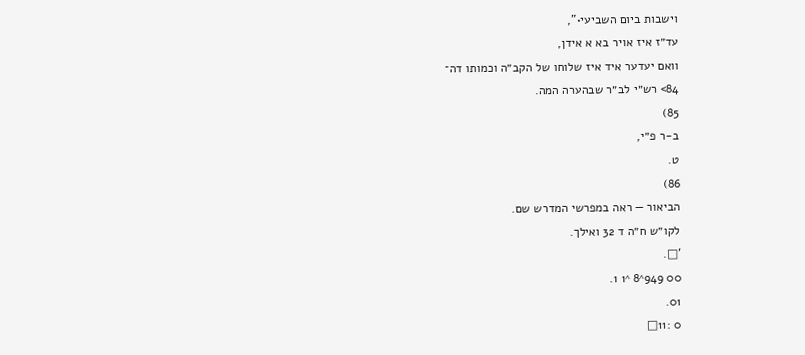וישבות ביום השביעי•",
עד״ז איז אויר בא א אידן,
וואם יעדער איד איז שלוחו של הקב״ה וכמותו דה־
84> רש״י לב״ר שבהערה המה.
85)
ב-ר פ״י,
ט.
86)
הביאור — ראה במפרשי המדרש שם.
לקו״ש ח״ה ד 32 ואילך.
'□.
00 949^8 ^1 1.
01.
0 :11□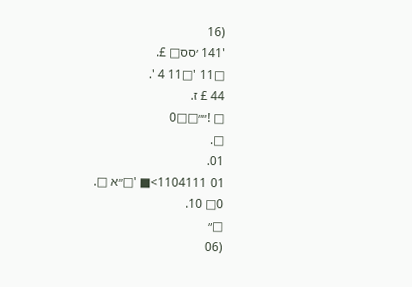(16
'141 ׳סס□ £.
□11 '□11 4 '.
44 £ ז.
□ !״״□□0
□.
01.
01 1104111>■ '□״א □.
0□ 10.
□״
(06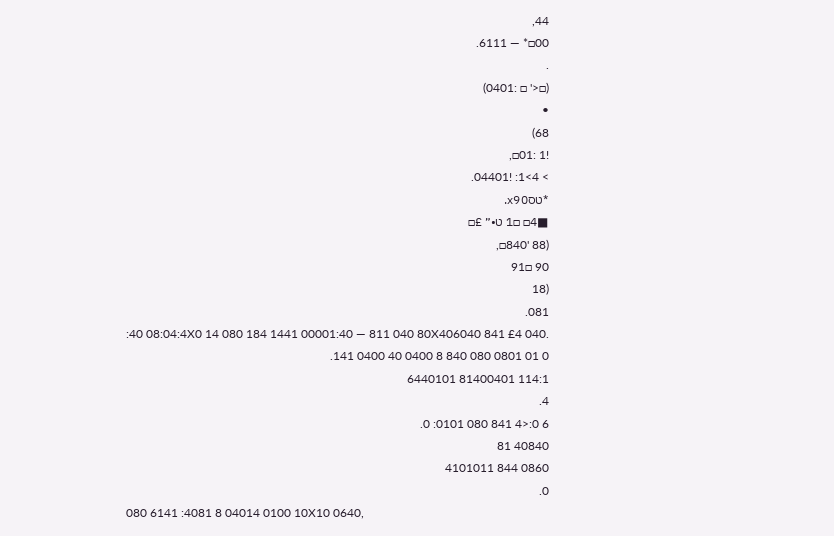44,
00□* — 6111.
.
(□<' □ :0401)
•
68)
!1 :01□,
> 4>1: !04401.
*טסx90.
■4□ □1 ט•״ £□
(88 '840□,
90 □91
(18
081.
:40 08:04:4X0 14 080 184 1441 00001:40 — 811 040 80X406040 841 £4 040.
0 01 0801 080 840 8 0400 40 0400 141.
114:1 81400401 6440101
4.
6 0:<4 841 080 0101: 0.
40840 81
0860 844 4101011
0.
080 6141 :4081 8 04014 0100 10X10 0640,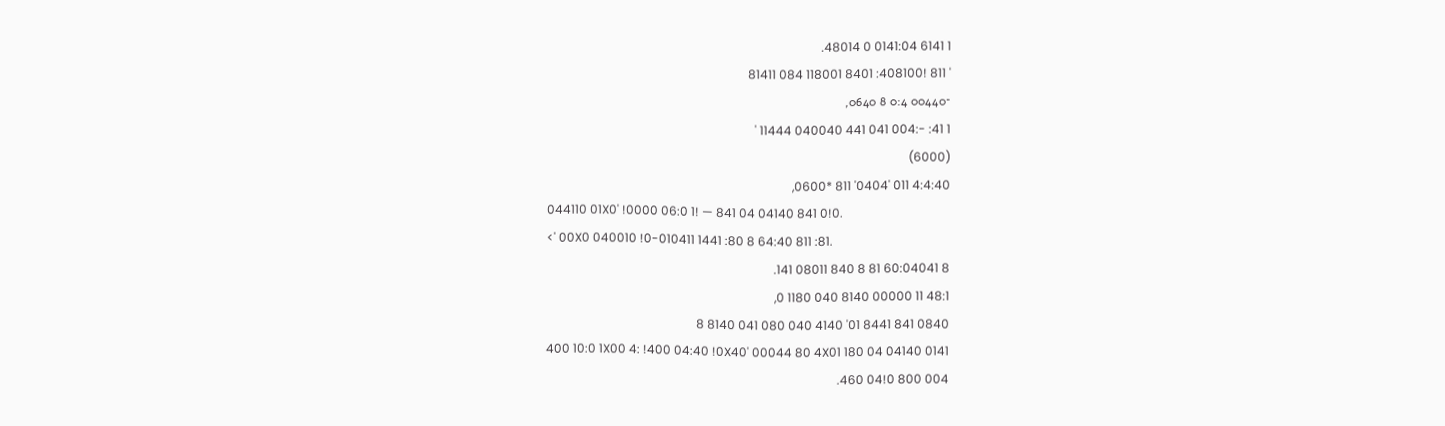1 6141 0141:04 0 48014.
' 811 !408100: 8401 118001 084 81411
־00440 0:4 8 0640,
1 41: -:004 041 441 040040 11444 '
(6000)
4:4:40 011 '0404' 811 *0600,
044110 01X0' !0000 06:0 1! — 841 04 04140 841 0!0.
<' 00X0 040010 !0-010411 1441 :80 8 64:40 811 :81.
8 60:04041 81 8 840 08011 141.
48:1 11 00000 8140 040 1180 0,
0840 841 8441 01' 4140 040 080 041 8140 8
400 10:0 1X00 4: !400 04:40 !0X40' 00044 80 4X01 180 04 04140 0141
004 800 0!04 460.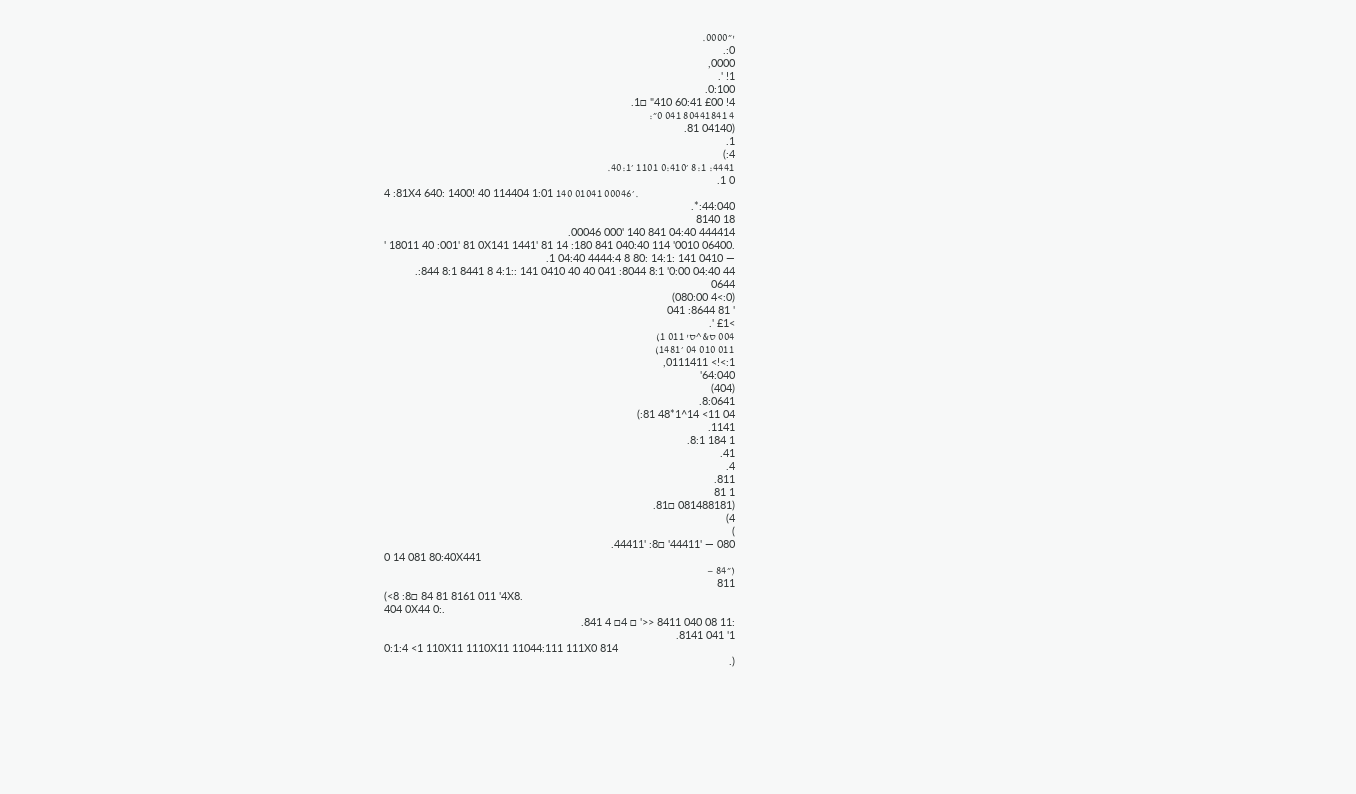'״0000.
0:.
0000,
1! '.
0:100.
4! £00 60:41 410" □1.
4 80441841 041 0״:
(04140 81.
1.
4:)
4441: 8:1 ׳0:410 1101 ׳40:1.
0 1.
4 :81X4 640: 1400! 40 114404 1:01 ׳00046 01041 140.
44:040:*.
18 8140
444414 04:40 841 140 '000 00046.
' 18011 40 :001' 81 0X141 1441' 81 14 :180 841 040:40 114 '0010 06400.
— 0410 141 :14:1 :80 8 4444:4 04:40 1.
44 04:40 0:00' 8:1 8044: 041 40 40 0410 141 ::4:1 8 8441 8:1 844:.
0644
(0:>4 080:00)
' 81 8644: 041
>£1 '.
004 ס&^ס' 011 1)
011 010 04 ׳1481)
1:>!> 0111411,
64:040'
(404)
8:0641.
04 11> 14^1*48 81:)
1141.
1 184 8:1.
41.
4.
811.
1 81
(081488181 □81.
4)
)
080 — '44411' □8: '44411.
0 14 081 80:40X441
(״84 —
811
(<8 :8□ 84 81 8161 011 '4X8.
404 0X44 0:.
:11 08 040 8411 <<' □ 4□ 4 841.
1' 041 8141.
0:1:4 <1 110X11 1110X11 11044:111 111X0 814
(.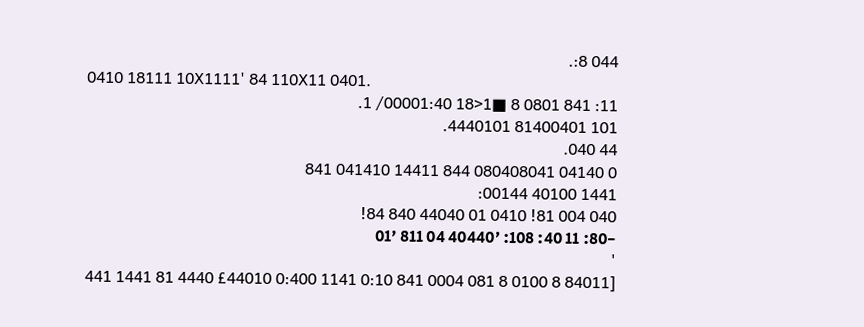044 8:.
0410 18111 10X1111' 84 110X11 0401.
11: 841 0801 8 ■1<18 00001:40/ 1.
101 81400401 4440101.
44 040.
0 04140 080408041 844 14411 041410 841
1441 40100 00144:
040 004 81! 0410 01 44040 840 84!
-80: 11 40: 108: ׳40440 04 811 '01
'
[84011 8 0100 8 081 0004 841 0:10 1141 0:400 £44010 4440 81 1441 441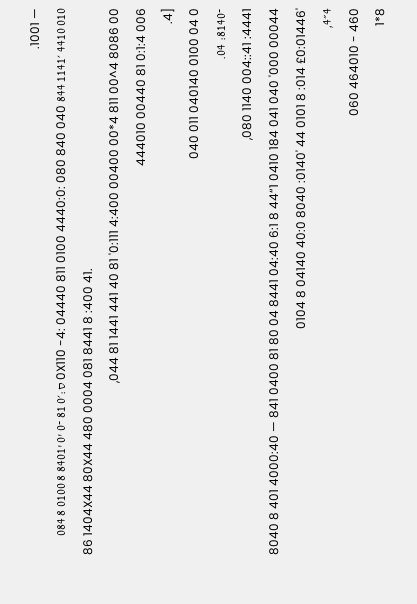— 1001.
010 4410 ׳1141 844 0X110 -4: 04440 811 0100 4440:0: 080 840 040 ס:׳0 81 ־0 '0 '8401 8 0100 8 084
86 1404X44 80X44 480 0004 081 8441 8 :400 41.
00 8086 4^00 811 4*00 00400 4:400 0:111' 81 40 441 1441 81 044,
006 0:1:4 81 00440 444010
[4.
0 04 0100 040140 011 040
־8140: 04.
4441: 41::004 1140 080,
00044 000' 040 041 184 0410 1“44 8 6:1 04:40 8441 04 80 81 0400 841 — 4000:40 401 8 8040 '£0:01446 014: 8 0101 44 '0140: 8040 40:0 04140 8 0104
4״4,
460 - 464010 060
8*1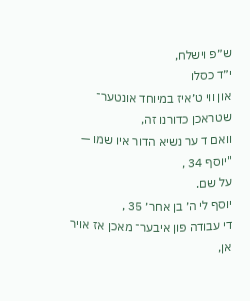ש״פ וישלח,
י״ד כסלו
און ווי ט׳איז במיוחד אונטער־ שטראכן כדורנו זה,
וואם ד ער נשיא הדור איו שמו — "יוסף 34 ,
על שם.
יוסף לי ה׳ בן אחר׳ 35 ,
די עבודה פון איבער־ מאכן אז אויר אן,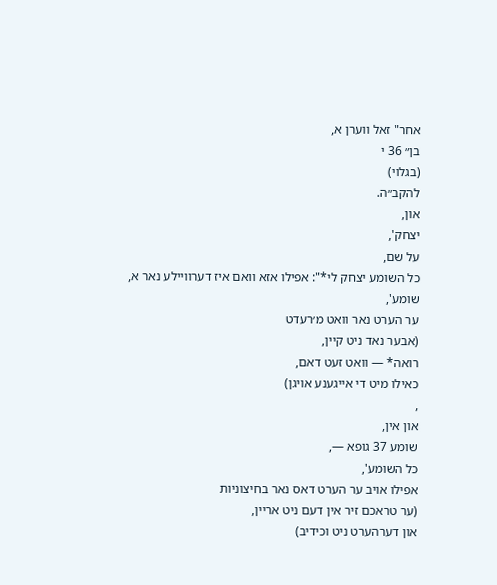אחר" זאל ווערן א,
בן״ 36 י
(בגלוי)
להקב״ה.
און,
יצחק',
על שם,
כל השומע יצחק לי*": אפילו אזא וואם איז דערוויילע נאר א,
שומע',
ער הערט נאר וואט מ׳רעדט
(אבער נאד ניט קיין,
רואה* — וואט זעט דאם,
כאילו מיט די אייגענע אויגן)
,
און אין,
שומע 37 גופא —,
כל השומע',
אפילו אויב ער הערט דאס נאר בחיצוניות
(ער טראכם זיר אין דעם ניט אריין,
און דערהערט ניט וכידיב)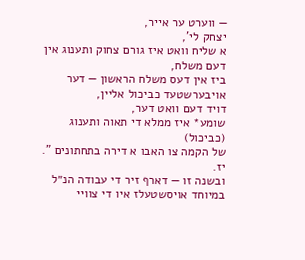— ווערט ער אייר,
יצחק לי',
א שליח וואט איז גורם צחוק ותענוג אין דעם משלח,
ביז אין דעס משלח הראשון — דער אויבערשטעד כביכול אליין,
דויד דעם וואט דער,
שומע* איז ממלא די תאוה ותענוג
(כביכול)
של הקמה צו האבו א דירה בתחתונים ”.
יז.
ובשנה זו — דארף זיר די עבודה הנ״ל במיוחד אויסשטעלז איו די צוויי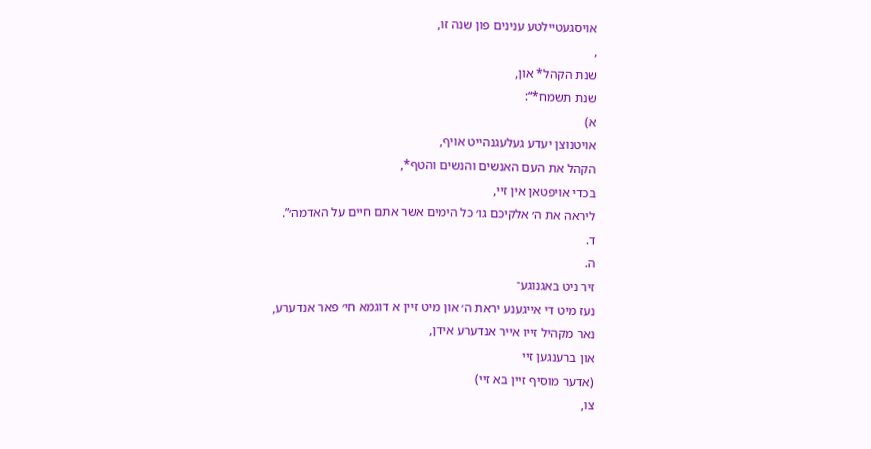אויסגעטיילטע ענינים פון שנה זו,
,
שנת הקהל* און,
שנת תשמח*“:
א)
אויטנוצן יעדע געלעגנהייט אויף,
הקהל את העם האנשים והנשים והטף*,
בכדי אויפטאן אין זיי,
ליראה את ה׳ אלקיכם גו׳ כל הימים אשר אתם חיים על האדמה׳”.
ד.
ה.
זיר ניט באגנוגע־
נעז מיט די אייגענע יראת ה׳ און מיט זיין א דוגמא חי׳ פאר אנדערע,
נאר מקהיל זייו אייר אנדערע אידן,
און ברענגען זיי
(אדער מוסיף זיין בא זיי)
צו,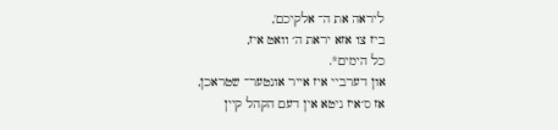ליראה את ה־ אלקיכם',
ביז צו אזא יראת ה׳ וואט איז,
כל הימים*.
און דערביי איז אייר אונטער־ שטראכן,
אז ס׳איז ניטא אין דעם הקהל קיין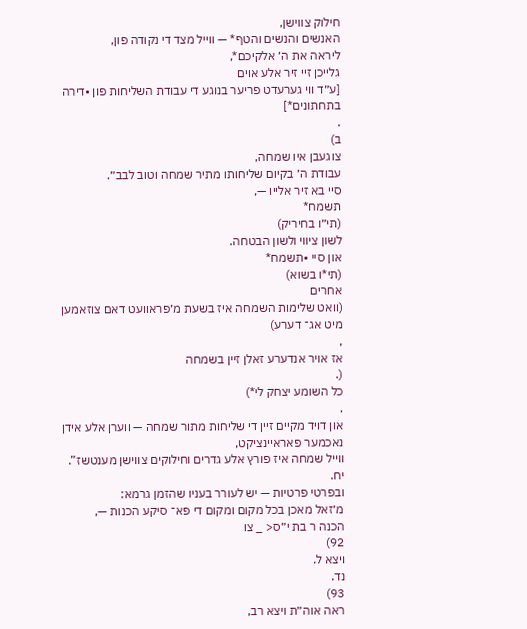חילוק צווישן,
האנשים והנשים והטף* — ווייל מצד די נקודה פון,
ליראה את ה׳ אלקיכם*,
גלייכן זיי זיר אלע אוים
[ע״ד ווי גערעדט פריער בנוגע די עבודת השליחות פון •דירה בתחתונים*]
.
ב)
צוגעבן איו שמחה,
עבודת ה׳ בקיום שליחותו מתיר שמחה וטוב לבב״.
סיי בא זיר אלייו —,
תשמח*
(תי״ו בחיריק)
לשון ציווי ולשון הבטחה.
און סיי •תשמח*
(תי*ו בשוא)
אחרים
(וואט שלימות השמחה איז בשעת מ׳פראוועט דאם צוזאמען מיט אג־ דערע)
,
אז אויר אנדערע זאלן זיין בשמחה
(.
כל השומע יצחק לי*)
.
און דויד מקיים זיין די שליחות מתור שמחה — ווערן אלע אידן נאכמער פאראיינציקט,
ווייל שמחה איז פורץ אלע גדרים וחילוקים צווישן מענטשז”.
יח.
ובפרטי פרטיות — יש לעורר בעניו שהזמן גרמא:
מ׳זאל מאכן בכל מקום ומקום די פא־ סיקע הכנות —,
הכנה ר בת י״ס< _ צו
92)
ויצא ל.
נד.
93)
ראה אוה״ת ויצא רב,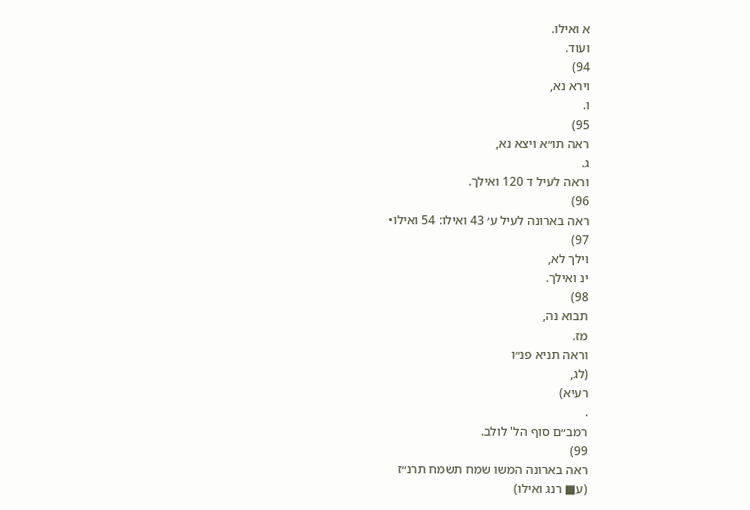א ואילו.
ועוד.
94)
וירא נא,
ו.
95)
ראה תו״א ויצא נא,
ג.
וראה לעיל ד 120 ואילך.
96)
ראה בארונה לעיל ע׳ 43 ואילו: 54 ואילו•
97)
וילך לא,
ינ ואילך.
98)
תבוא נה,
מז.
וראה תניא פנ״ו
(לג,
רעיא)
.
רמב״ם סוף הל' לולב.
99)
ראה בארונה המשו שמח תשמח תרנ״ז
(ע■ רנג ואילו)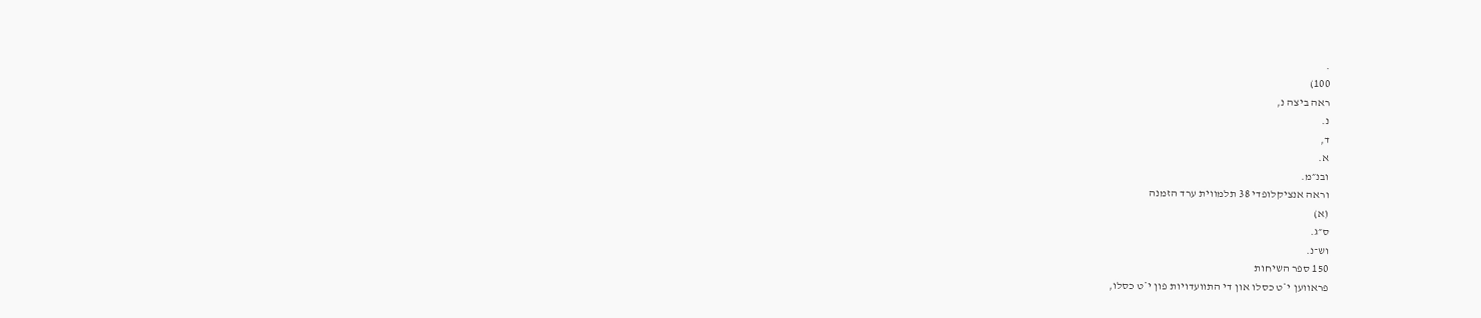.
100)
ראה ביצה נ,
נ.
ד,
א.
ובנ״מ.
וראה אנציקלופדי 38 תלמווית ערד הזמנה
(א)
ס״ג.
וש־נ.
150 ספר השיחות
פראווען י*ט כסלו און די התוועדויות פון י*ט כסלו,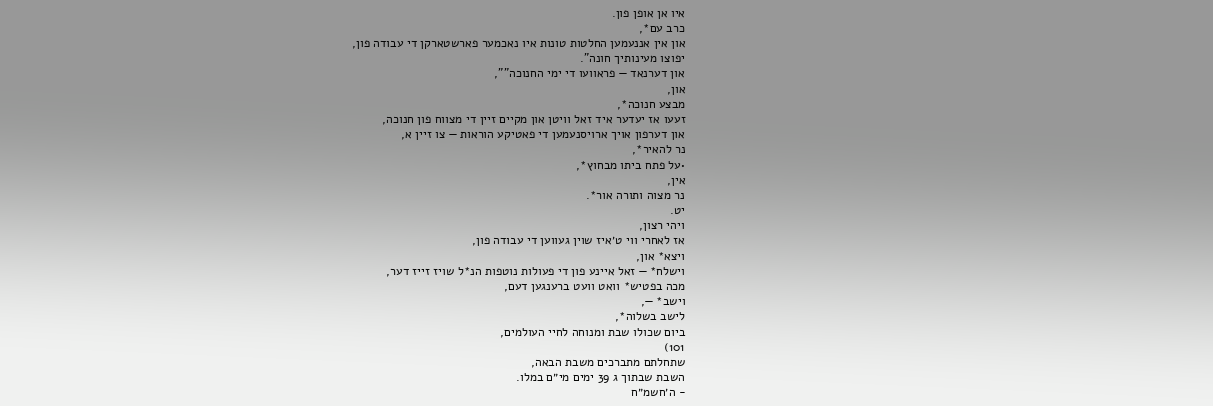איו אן אופן פון.
כרב עם*,
און אין אננעמען החלטות טונות איו נאכמער פארשטארקן די עבודה פון,
יפוצו מעינותיך חונה".
און דערנאד — פראוועו די ימי החנוכה"",
און,
מבצע חנוכה*,
זעעו אז יעדער איד זאל וויטן און מקיים זיין די מצווח פון חנוכה,
און דערפון אויך ארויסנעמען די פאטיקע הוראות — צו זיין א,
נר להאיר*,
•על פתח ביתו מבחוץ*,
אין,
נר מצוה ותורה אור*.
יט.
ויהי רצון,
אז לאחרי ווי ט׳איז שוין געווען די עבודה פון,
ויצא* און,
וישלח* — זאל איינע פון די פעולות נוטפות הנ*ל שויז זייז דער,
מכה בפטיש* וואט וועט ברענגען דעם,
וישב* —,
לישב בשלוה*,
ביום שכולו שבת ומנוחה לחיי העולמים,
101)
שתחלתם מתברכים משבת הבאה,
השבת שבתוך ג 39 ימים מי״ם במלו.
- ה׳חשמ״ח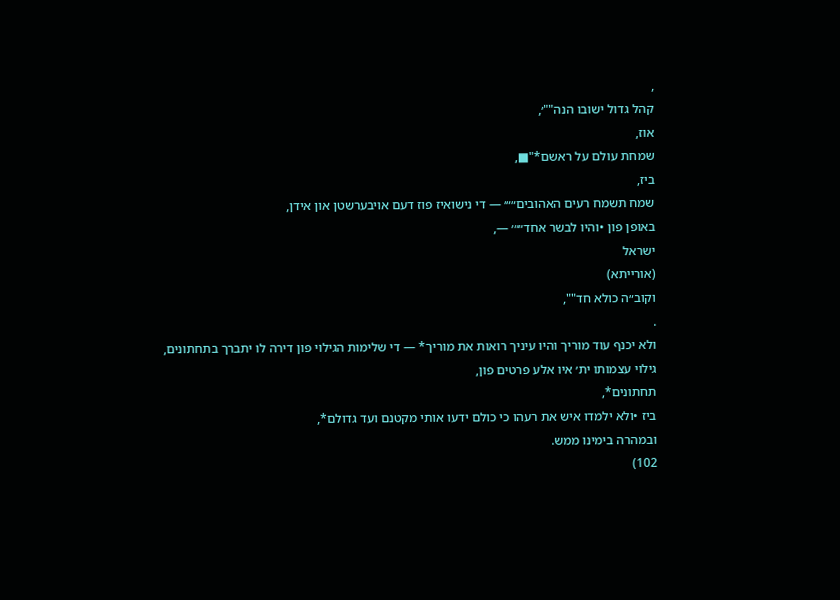,
קהל גדול ישובו הנה""׳,
אוז,
שמחת עולם על ראשם*"■,
ביז,
שמח תשמח רעים האהובים״״׳ — די נישואיז פוז דעם אויבערשטן און אידן,
באופן פון •והיו לבשר אחד״״׳ —,
ישראל
(אורייתא)
וקוב״ה כולא חד"",
.
ולא יכנף עוד מוריך והיו עיניך רואות את מוריך* — די שלימות הגילוי פון דירה לו יתברך בתחתונים,
גילוי עצמותו ית׳ איו אלע פרטים פון,
תחתונים*,
ביז •ולא ילמדו איש את רעהו כי כולם ידעו אותי מקטנם ועד גדולם*,
ובמהרה בימינו ממש.
102)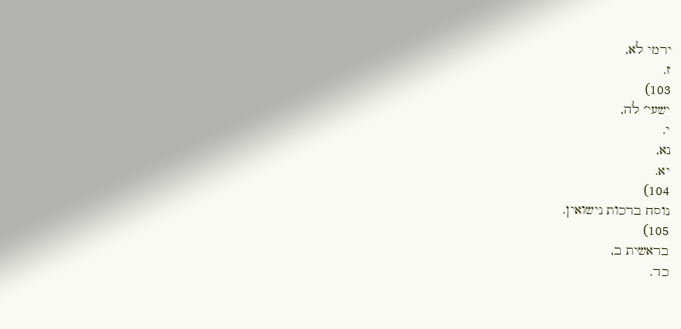ירמי לא,
ז.
103)
ישעי׳ לה,
י.
נא,
יא.
104)
נוסח ברכות נישואין.
105)
בראשית ב,
כד.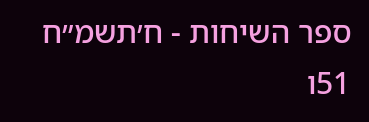ספר השיחות - ח׳תשמ״ח
51ו